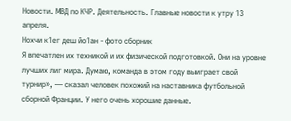Новости. МВД по КЧР. Деятельность. Главные новости к утру 13 апреля.
Нохчи к1ег деш йо1ан - фото сборник
Я впечатлен их техникой и их физической подготовкой. Они на уровне лучших лиг мира. Думаю, команда в этом году выиграет свой турнир», — сказал человек похожий на наставника футбольной сборной Франции. У него очень хорошие данные.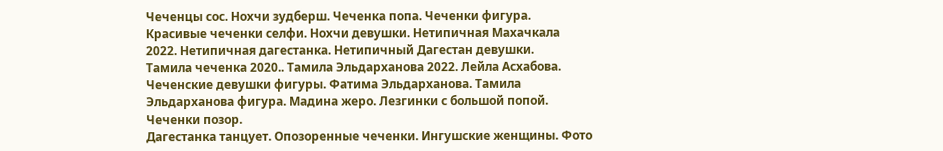Чеченцы сос. Нохчи зудберш. Чеченка попа. Чеченки фигура. Красивые чеченки селфи. Нохчи девушки. Нетипичная Махачкала 2022. Нетипичная дагестанка. Нетипичный Дагестан девушки.
Тамила чеченка 2020.. Тамила Эльдарханова 2022. Лейла Асхабова. Чеченские девушки фигуры. Фатима Эльдарханова. Тамила Эльдарханова фигура. Мадина жеро. Лезгинки с большой попой. Чеченки позор.
Дагестанка танцует. Опозоренные чеченки. Ингушские женщины. Фото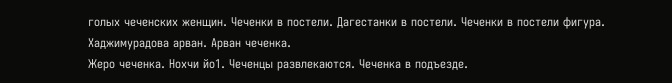голых чеченских женщин. Чеченки в постели. Дагестанки в постели. Чеченки в постели фигура. Хаджимурадова арван. Арван чеченка.
Жеро чеченка. Нохчи йо1. Чеченцы развлекаются. Чеченка в подъезде.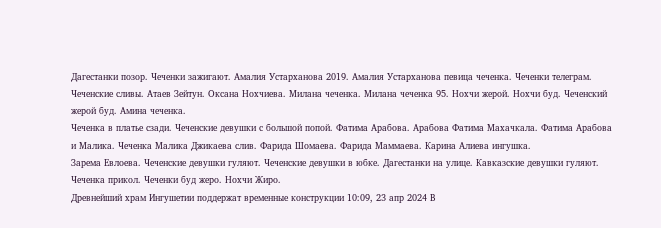Дагестанки позор. Чеченки зажигают. Амалия Устарханова 2019. Амалия Устарханова певица чеченка. Чеченки телеграм.
Чеченские сливы. Атаев Зейтун. Оксана Нохчиева. Милана чеченка. Милана чеченка 95. Нохчи жерой. Нохчи буд. Чеченский жерой буд. Амина чеченка.
Чеченка в платье сзади. Чеченские девушки с большой попой. Фатима Арабова. Арабова Фатима Махачкала. Фатима Арабова и Малика. Чеченка Малика Джикаева слив. Фарида Шомаева. Фарида Маммаева. Карина Алиева ингушка.
Зарема Евлоева. Чеченские девушки гуляют. Чеченские девушки в юбке. Дагестанки на улице. Кавказские девушки гуляют. Чеченка прикол. Чеченки буд жеро. Нохчи Жиро.
Древнейший храм Ингушетии поддержат временные конструкции 10:09, 23 апр 2024 В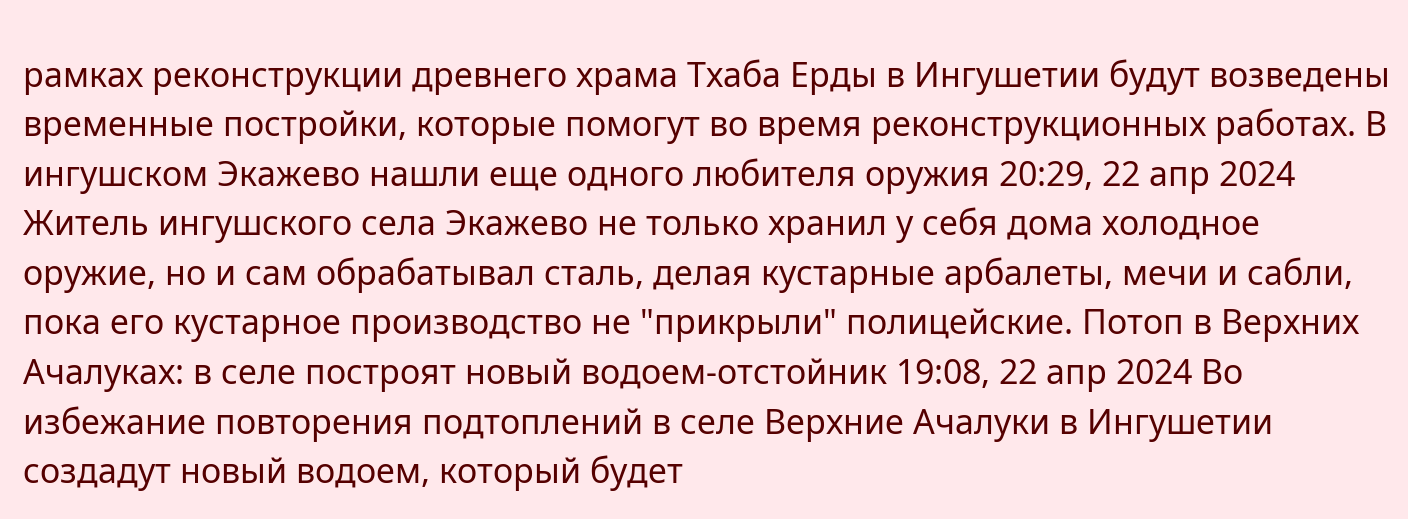рамках реконструкции древнего храма Тхаба Ерды в Ингушетии будут возведены временные постройки, которые помогут во время реконструкционных работах. В ингушском Экажево нашли еще одного любителя оружия 20:29, 22 апр 2024 Житель ингушского села Экажево не только хранил у себя дома холодное оружие, но и сам обрабатывал сталь, делая кустарные арбалеты, мечи и сабли, пока его кустарное производство не "прикрыли" полицейские. Потоп в Верхних Ачалуках: в селе построят новый водоем-отстойник 19:08, 22 апр 2024 Во избежание повторения подтоплений в селе Верхние Ачалуки в Ингушетии создадут новый водоем, который будет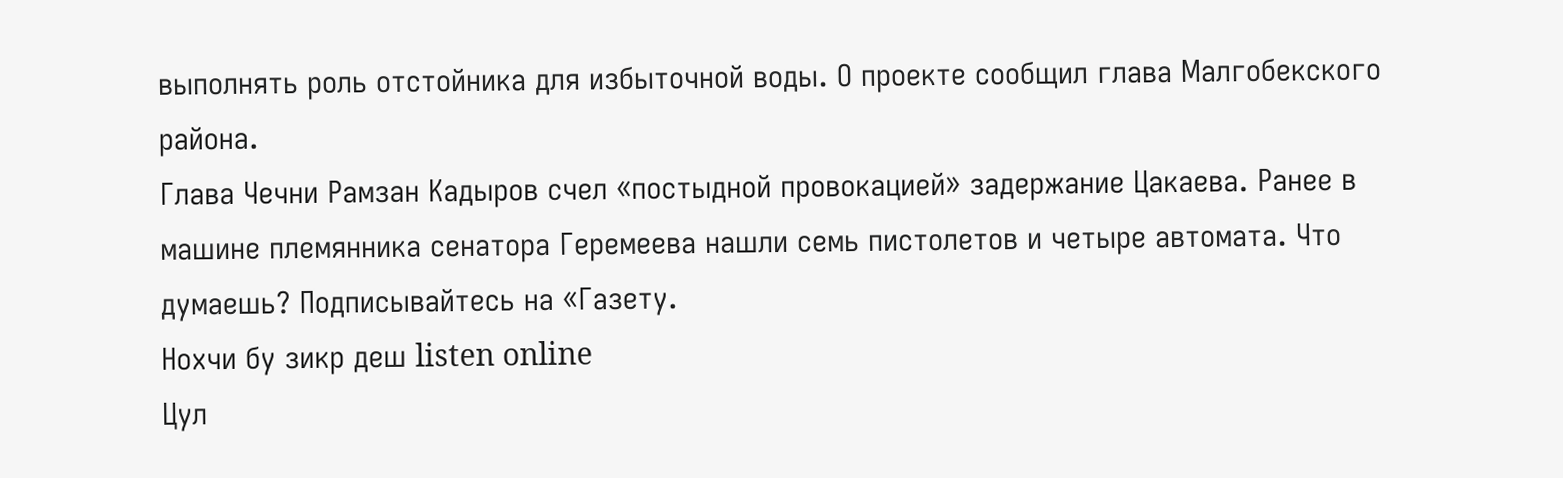выполнять роль отстойника для избыточной воды. О проекте сообщил глава Малгобекского района.
Глава Чечни Рамзан Кадыров счел «постыдной провокацией» задержание Цакаева. Ранее в машине племянника сенатора Геремеева нашли семь пистолетов и четыре автомата. Что думаешь? Подписывайтесь на «Газету.
Нохчи бу зикр деш listen online
Цул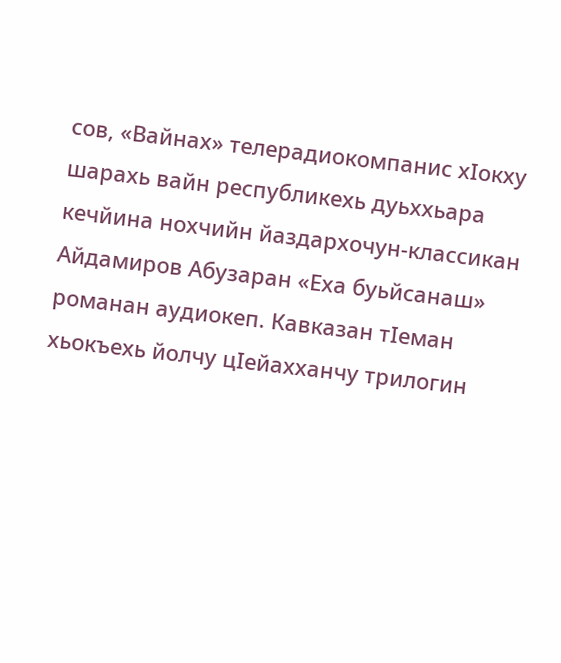сов, «Вайнах» телерадиокомпанис хIокху шарахь вайн республикехь дуьххьара кечйина нохчийн йаздархочун-классикан Айдамиров Абузаран «Еха буьйсанаш» романан аудиокеп. Кавказан тIеман хьокъехь йолчу цIейахханчу трилогин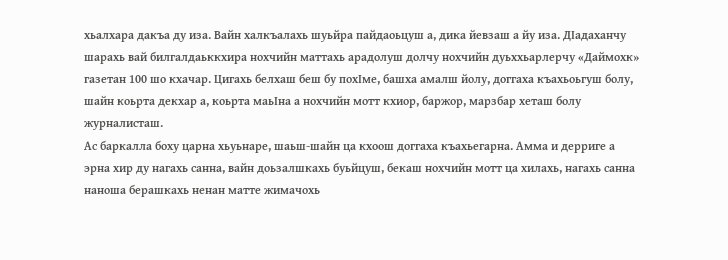хьалхара дакъа ду иза. Вайн халкъалахь шуьйра пайдаоьцуш а, дика йевзаш а йу иза. ДIадаханчу шарахь вай билгалдаьккхира нохчийн маттахь арадолуш долчу нохчийн дуьххьарлерчу «Даймохк» газетан 100 шо кхачар. Цигахь белхаш беш бу похIме, башха амалш йолу, доггаха къахьоьгуш болу, шайн коьрта декхар а, коьрта маьIна а нохчийн мотт кхиор, баржор, марзбар хеташ болу журналисташ.
Ас баркалла боху царна хьуьнаре, шаьш-шайн ца кхоош доггаха къахьегарна. Амма и дерриге а эрна хир ду нагахь санна, вайн доьзалшкахь буьйцуш, бекаш нохчийн мотт ца хилахь, нагахь санна наноша берашкахь ненан матте жимачохь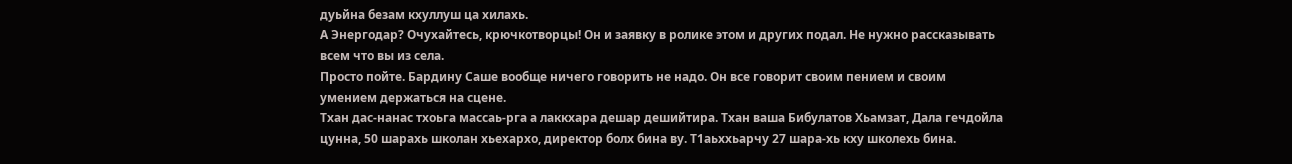дуьйна безам кхуллуш ца хилахь.
А Энергодар? Очухайтесь, крючкотворцы! Он и заявку в ролике этом и других подал. Не нужно рассказывать всем что вы из села.
Просто пойте. Бардину Саше вообще ничего говорить не надо. Он все говорит своим пением и своим умением держаться на сцене.
Тхан дас-нанас тхоьга массаь-рга а лаккхара дешар дешийтира. Тхан ваша Бибулатов Хьамзат, Дала гечдойла цунна, 50 шарахь школан хьехархо, директор болх бина ву. Т1аьххьарчу 27 шара-хь кху школехь бина.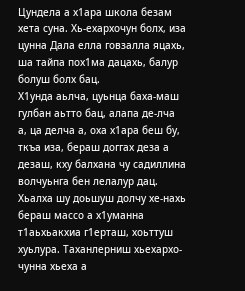Цундела а х1ара школа безам хета суна. Хь-ехархочун болх, иза цунна Дала елла говзалла яцахь, ша тайпа пох1ма дацахь, балур болуш болх бац.
Х1унда аьлча, цуьнца баха-маш гулбан аьтто бац, алапа де-лча а, ца делча а, оха х1ара беш бу, ткъа иза, бераш доггах деза а дезаш, кху балхана чу садиллина волчуьнга бен лелалур дац. Хьалха шу доьшуш долчу хе-нахь бераш массо а х1уманна т1аьхьакхиа г1ерташ, хоьттуш хуьлура. Таханлерниш хьехархо-чунна хьеха а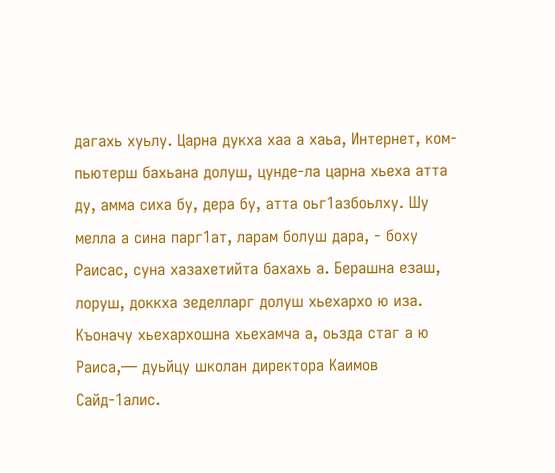дагахь хуьлу. Царна дукха хаа а хаьа, Интернет, ком-пьютерш бахьана долуш, цунде-ла царна хьеха атта ду, амма сиха бу, дера бу, атта оьг1азбоьлху. Шу мелла а сина парг1ат, ларам болуш дара, - боху Раисас, суна хазахетийта бахахь а. Берашна езаш, лоруш, доккха зеделларг долуш хьехархо ю иза. Къоначу хьехархошна хьехамча а, оьзда стаг а ю Раиса,— дуьйцу школан директора Каимов Сайд-1алис.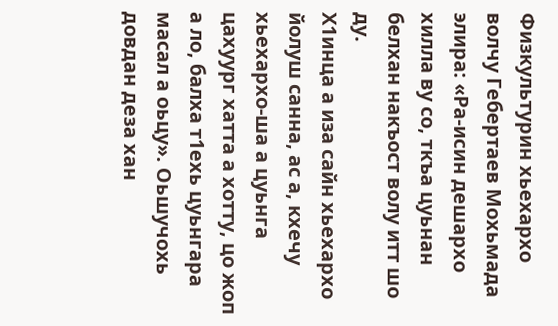Физкультурин хьехархо волчу Гебертаев Мохьмада элира: «Ра-исин дешархо хилла ву со, ткъа цуьнан белхан накъост волу итт шо ду.
Х1инца а иза сайн хьехархо йолуш санна, ас а, кхечу хьехархо-ша а цуьнга цахуург хатта а хотту, цо жоп а ло, балха т1ехь цуьнгара масал а оьцу». Оьшучохь довдан деза хан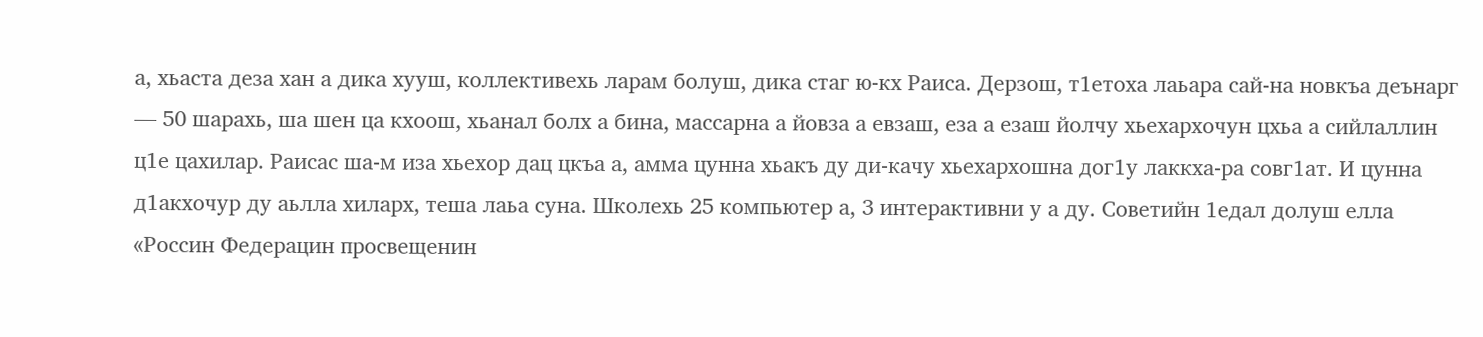а, хьаста деза хан а дика хууш, коллективехь ларам болуш, дика стаг ю-кх Раиса. Дерзош, т1етоха лаьара сай-на новкъа деънарг — 50 шарахь, ша шен ца кхоош, хьанал болх а бина, массарна а йовза а евзаш, еза а езаш йолчу хьехархочун цхьа а сийлаллин ц1е цахилар. Раисас ша-м иза хьехор дац цкъа а, амма цунна хьакъ ду ди-качу хьехархошна дог1у лаккха-ра совг1ат. И цунна д1акхочур ду аьлла хиларх, теша лаьа суна. Школехь 25 компьютер а, 3 интерактивни у а ду. Советийн 1едал долуш елла «Россин Федерацин просвещенин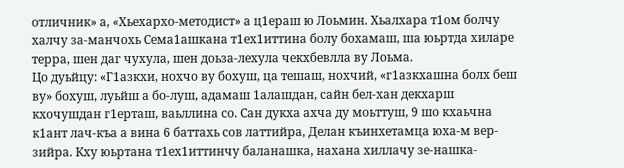отличник» а, «Хьехархо-методист» а ц1ераш ю Лоьмин. Хьалхара т1ом болчу халчу за-манчохь Сема1ашкана т1ех1иттина болу бохамаш, ша юьртда хиларе терра, шен даг чухула, шен доьза-лехула чекхбевлла ву Лоьма.
Цо дуьйцу: «Г1азкхи, нохчо ву бохуш, ца тешаш, нохчий, «г1азкхашна болх беш ву» бохуш, луьйш а бо-луш, адамаш 1алашдан, сайн бел-хан декхарш кхочушдан г1ерташ, ваьллина со. Сан дукха ахча ду моьттуш, 9 шо кхаьчна к1ант лач-къа а вина 6 баттахь сов латтийра, Делан къинхетамца юха-м вер-зийра. Кху юьртана т1ех1иттинчу баланашка, нахана хиллачу зе-нашка-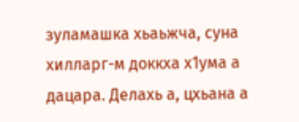зуламашка хьаьжча, суна хилларг-м доккха х1ума а дацара. Делахь а, цхьана а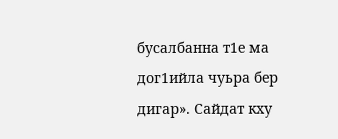бусалбанна т1е ма дог1ийла чуьра бер дигар». Сайдат кху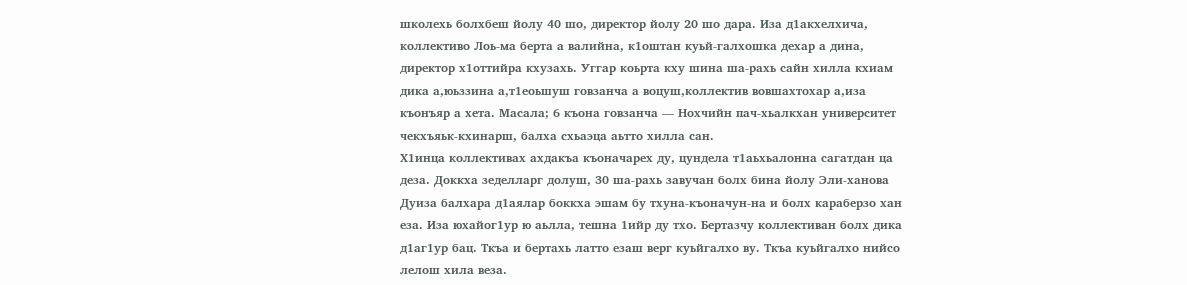школехь болхбеш йолу 40 шо, директор йолу 20 шо дара. Иза д1акхелхича, коллективо Лоь-ма берта а валийна, к1оштан куьй-галхошка дехар а дина, директор х1оттийра кхузахь. Уггар коьрта кху шина ша-рахь сайн хилла кхиам дика а,юьззина а,т1еоьшуш говзанча а воцуш,коллектив вовшахтохар а,иза къонъяр а хета. Масала; 6 къона говзанча — Нохчийн пач-хьалкхан университет чекхъяьк-кхинарш, балха схьаэца аьтто хилла сан.
Х1инца коллективах ахдакъа къоначарех ду, цундела т1аьхьалонна сагатдан ца деза. Доккха зеделларг долуш, 30 ша-рахь завучан болх бина йолу Эли-ханова Дуиза балхара д1аялар боккха эшам бу тхуна-къоначун-на и болх караберзо хан еза. Иза юхайог1ур ю аьлла, тешна 1ийр ду тхо. Бертазчу коллективан болх дика д1аг1ур бац. Ткъа и бертахь латто езаш верг куьйгалхо ву. Ткъа куьйгалхо нийсо лелош хила веза.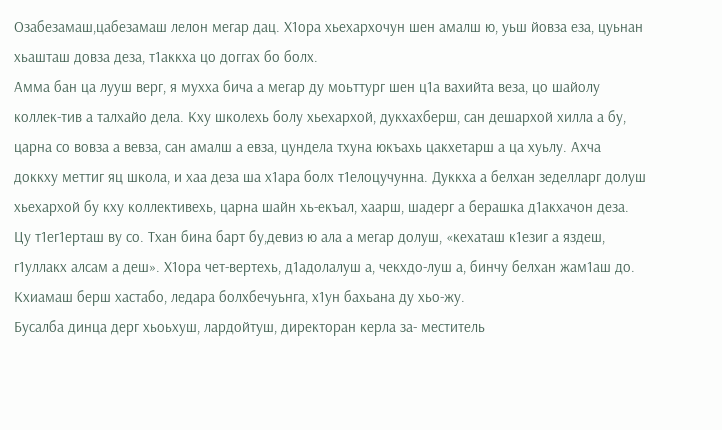Озабезамаш,цабезамаш лелон мегар дац. Х1ора хьехархочун шен амалш ю, уьш йовза еза, цуьнан хьашташ довза деза, т1аккха цо доггах бо болх.
Амма бан ца лууш верг, я мухха бича а мегар ду моьттург шен ц1а вахийта веза, цо шайолу коллек-тив а талхайо дела. Кху школехь болу хьехархой, дукхахберш, сан дешархой хилла а бу, царна со вовза а вевза, сан амалш а евза, цундела тхуна юкъахь цакхетарш а ца хуьлу. Ахча доккху меттиг яц школа, и хаа деза ша х1ара болх т1елоцучунна. Дуккха а белхан зеделларг долуш хьехархой бу кху коллективехь, царна шайн хь-екъал, хаарш, шадерг а берашка д1акхачон деза. Цу т1ег1ерташ ву со. Тхан бина барт бу,девиз ю ала а мегар долуш, «кехаташ к1езиг а яздеш, г1уллакх алсам а деш». Х1ора чет-вертехь, д1адолалуш а, чекхдо-луш а, бинчу белхан жам1аш до. Кхиамаш берш хастабо, ледара болхбечуьнга, х1ун бахьана ду хьо-жу.
Бусалба динца дерг хьоьхуш, лардойтуш, директоран керла за- меститель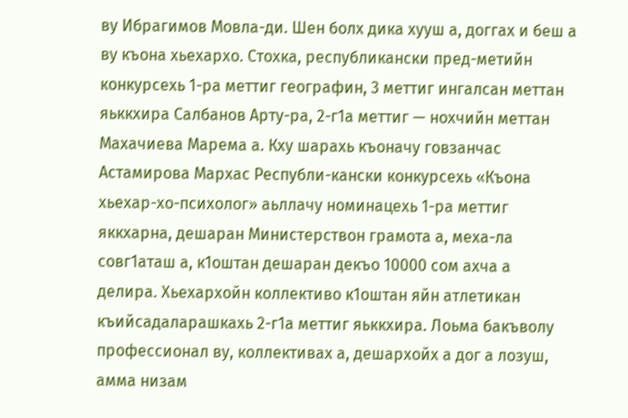ву Ибрагимов Мовла-ди. Шен болх дика хууш а, доггах и беш а ву къона хьехархо. Стохка, республикански пред-метийн конкурсехь 1-ра меттиг географин, 3 меттиг ингалсан меттан яьккхира Салбанов Арту-ра, 2-г1а меттиг — нохчийн меттан Махачиева Марема а. Кху шарахь къоначу говзанчас Астамирова Мархас Республи-кански конкурсехь «Къона хьехар-хо-психолог» аьллачу номинацехь 1-ра меттиг яккхарна, дешаран Министерствон грамота а, меха-ла совг1аташ а, к1оштан дешаран декъо 10000 сом ахча а делира. Хьехархойн коллективо к1оштан яйн атлетикан къийсадаларашкахь 2-г1а меттиг яьккхира. Лоьма бакъволу профессионал ву, коллективах а, дешархойх а дог а лозуш, амма низам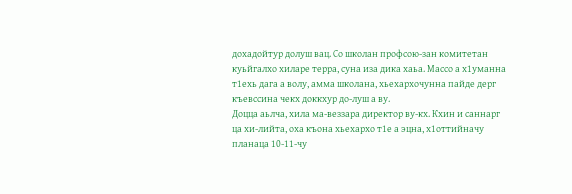дохадойтур долуш вац. Со школан профсою-зан комитетан куьйгалхо хиларе терра, суна иза дика хаьа. Массо а х1уманна т1ехь дага а волу, амма школана, хьехархочунна пайде дерг къевссина чекх доккхур до-луш а ву.
Доцца аьлча, хила ма-веззара директор ву-кх. Кхин и саннарг ца хи-лийта, оха къона хьехархо т1е а эцна, х1оттийначу планаца 10-11-чу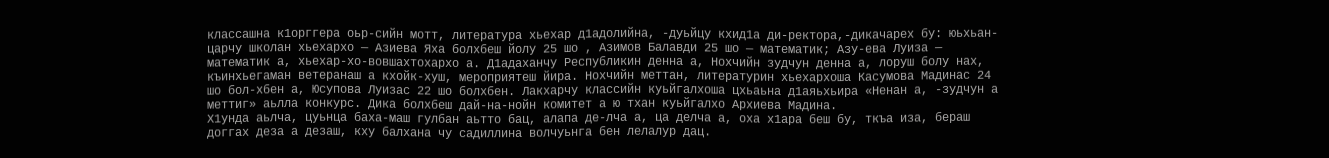классашна к1орггера оьр-сийн мотт, литература хьехар д1адолийна, -дуьйцу кхид1а ди-ректора,-дикачарех бу: юьхьан-царчу школан хьехархо — Азиева Яха болхбеш йолу 25 шо , Азимов Балавди 25 шо — математик; Азу-ева Луиза — математик а, хьехар-хо-вовшахтохархо а. Д1адаханчу Республикин денна а, Нохчийн зудчун денна а, лоруш болу нах, къинхьегаман ветеранаш а кхойк-хуш, мероприятеш йира. Нохчийн меттан, литературин хьехархоша Касумова Мадинас 24 шо бол-хбен а, Юсупова Луизас 22 шо болхбен. Лакхарчу классийн куьйгалхоша цхьаьна д1аяьхьира «Ненан а, -зудчун а меттиг» аьлла конкурс. Дика болхбеш дай-на-нойн комитет а ю тхан куьйгалхо Архиева Мадина.
Х1унда аьлча, цуьнца баха-маш гулбан аьтто бац, алапа де-лча а, ца делча а, оха х1ара беш бу, ткъа иза, бераш доггах деза а дезаш, кху балхана чу садиллина волчуьнга бен лелалур дац.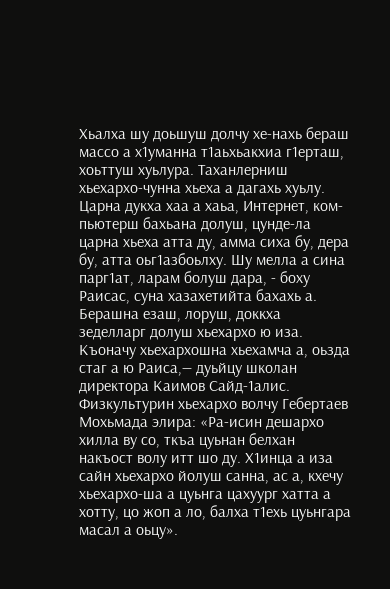Хьалха шу доьшуш долчу хе-нахь бераш массо а х1уманна т1аьхьакхиа г1ерташ, хоьттуш хуьлура. Таханлерниш хьехархо-чунна хьеха а дагахь хуьлу. Царна дукха хаа а хаьа, Интернет, ком-пьютерш бахьана долуш, цунде-ла царна хьеха атта ду, амма сиха бу, дера бу, атта оьг1азбоьлху. Шу мелла а сина парг1ат, ларам болуш дара, - боху Раисас, суна хазахетийта бахахь а. Берашна езаш, лоруш, доккха зеделларг долуш хьехархо ю иза. Къоначу хьехархошна хьехамча а, оьзда стаг а ю Раиса,— дуьйцу школан директора Каимов Сайд-1алис. Физкультурин хьехархо волчу Гебертаев Мохьмада элира: «Ра-исин дешархо хилла ву со, ткъа цуьнан белхан накъост волу итт шо ду. Х1инца а иза сайн хьехархо йолуш санна, ас а, кхечу хьехархо-ша а цуьнга цахуург хатта а хотту, цо жоп а ло, балха т1ехь цуьнгара масал а оьцу».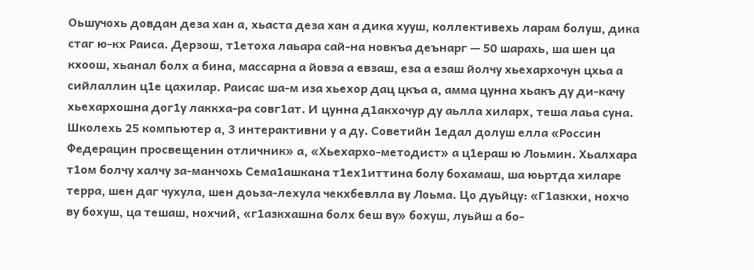Оьшучохь довдан деза хан а, хьаста деза хан а дика хууш, коллективехь ларам болуш, дика стаг ю-кх Раиса. Дерзош, т1етоха лаьара сай-на новкъа деънарг — 50 шарахь, ша шен ца кхоош, хьанал болх а бина, массарна а йовза а евзаш, еза а езаш йолчу хьехархочун цхьа а сийлаллин ц1е цахилар. Раисас ша-м иза хьехор дац цкъа а, амма цунна хьакъ ду ди-качу хьехархошна дог1у лаккха-ра совг1ат. И цунна д1акхочур ду аьлла хиларх, теша лаьа суна. Школехь 25 компьютер а, 3 интерактивни у а ду. Советийн 1едал долуш елла «Россин Федерацин просвещенин отличник» а, «Хьехархо-методист» а ц1ераш ю Лоьмин. Хьалхара т1ом болчу халчу за-манчохь Сема1ашкана т1ех1иттина болу бохамаш, ша юьртда хиларе терра, шен даг чухула, шен доьза-лехула чекхбевлла ву Лоьма. Цо дуьйцу: «Г1азкхи, нохчо ву бохуш, ца тешаш, нохчий, «г1азкхашна болх беш ву» бохуш, луьйш а бо-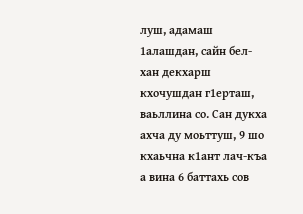луш, адамаш 1алашдан, сайн бел-хан декхарш кхочушдан г1ерташ, ваьллина со. Сан дукха ахча ду моьттуш, 9 шо кхаьчна к1ант лач-къа а вина 6 баттахь сов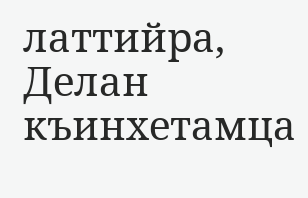латтийра, Делан къинхетамца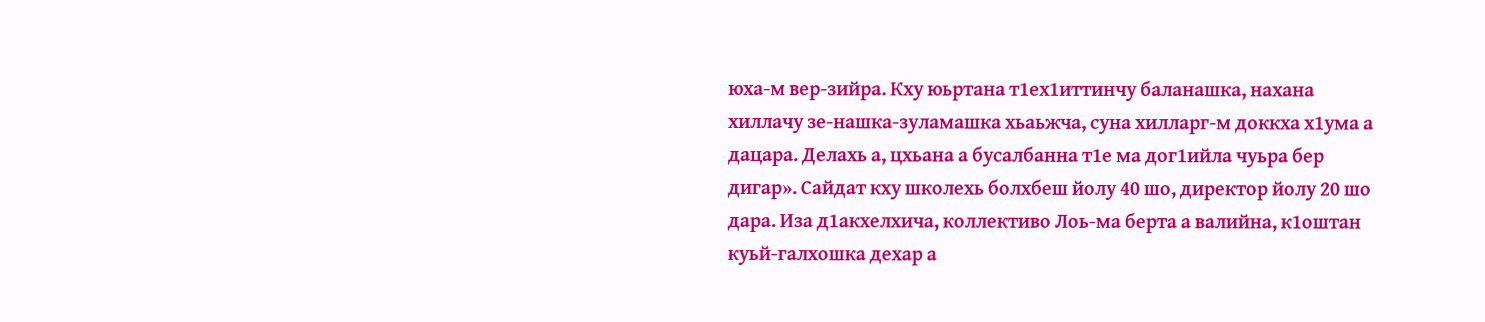юха-м вер-зийра. Кху юьртана т1ех1иттинчу баланашка, нахана хиллачу зе-нашка-зуламашка хьаьжча, суна хилларг-м доккха х1ума а дацара. Делахь а, цхьана а бусалбанна т1е ма дог1ийла чуьра бер дигар». Сайдат кху школехь болхбеш йолу 40 шо, директор йолу 20 шо дара. Иза д1акхелхича, коллективо Лоь-ма берта а валийна, к1оштан куьй-галхошка дехар а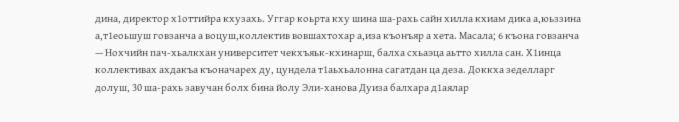дина, директор х1оттийра кхузахь. Уггар коьрта кху шина ша-рахь сайн хилла кхиам дика а,юьззина а,т1еоьшуш говзанча а воцуш,коллектив вовшахтохар а,иза къонъяр а хета. Масала; 6 къона говзанча — Нохчийн пач-хьалкхан университет чекхъяьк-кхинарш, балха схьаэца аьтто хилла сан. Х1инца коллективах ахдакъа къоначарех ду, цундела т1аьхьалонна сагатдан ца деза. Доккха зеделларг долуш, 30 ша-рахь завучан болх бина йолу Эли-ханова Дуиза балхара д1аялар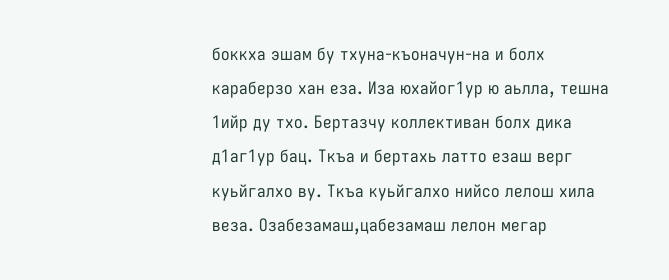боккха эшам бу тхуна-къоначун-на и болх караберзо хан еза. Иза юхайог1ур ю аьлла, тешна 1ийр ду тхо. Бертазчу коллективан болх дика д1аг1ур бац. Ткъа и бертахь латто езаш верг куьйгалхо ву. Ткъа куьйгалхо нийсо лелош хила веза. Озабезамаш,цабезамаш лелон мегар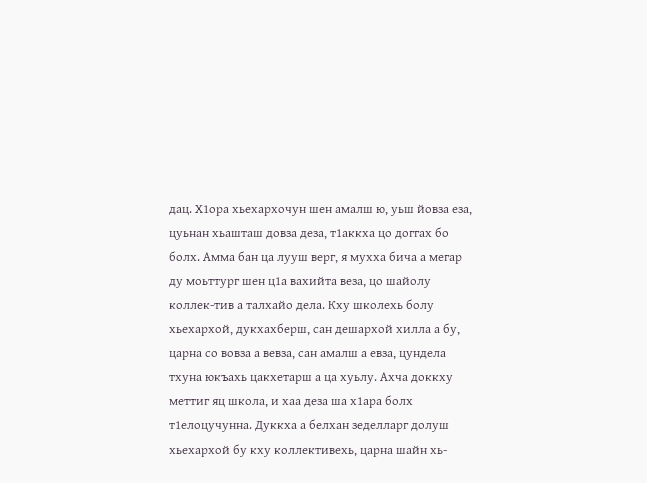дац. Х1ора хьехархочун шен амалш ю, уьш йовза еза, цуьнан хьашташ довза деза, т1аккха цо доггах бо болх. Амма бан ца лууш верг, я мухха бича а мегар ду моьттург шен ц1а вахийта веза, цо шайолу коллек-тив а талхайо дела. Кху школехь болу хьехархой, дукхахберш, сан дешархой хилла а бу, царна со вовза а вевза, сан амалш а евза, цундела тхуна юкъахь цакхетарш а ца хуьлу. Ахча доккху меттиг яц школа, и хаа деза ша х1ара болх т1елоцучунна. Дуккха а белхан зеделларг долуш хьехархой бу кху коллективехь, царна шайн хь-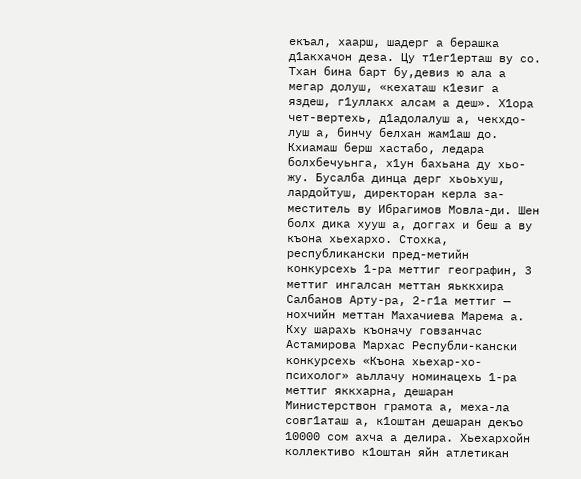екъал, хаарш, шадерг а берашка д1акхачон деза. Цу т1ег1ерташ ву со. Тхан бина барт бу,девиз ю ала а мегар долуш, «кехаташ к1езиг а яздеш, г1уллакх алсам а деш». Х1ора чет-вертехь, д1адолалуш а, чекхдо-луш а, бинчу белхан жам1аш до. Кхиамаш берш хастабо, ледара болхбечуьнга, х1ун бахьана ду хьо-жу. Бусалба динца дерг хьоьхуш, лардойтуш, директоран керла за- меститель ву Ибрагимов Мовла-ди. Шен болх дика хууш а, доггах и беш а ву къона хьехархо. Стохка, республикански пред-метийн конкурсехь 1-ра меттиг географин, 3 меттиг ингалсан меттан яьккхира Салбанов Арту-ра, 2-г1а меттиг — нохчийн меттан Махачиева Марема а. Кху шарахь къоначу говзанчас Астамирова Мархас Республи-кански конкурсехь «Къона хьехар-хо-психолог» аьллачу номинацехь 1-ра меттиг яккхарна, дешаран Министерствон грамота а, меха-ла совг1аташ а, к1оштан дешаран декъо 10000 сом ахча а делира. Хьехархойн коллективо к1оштан яйн атлетикан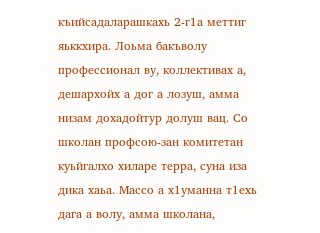къийсадаларашкахь 2-г1а меттиг яьккхира. Лоьма бакъволу профессионал ву, коллективах а, дешархойх а дог а лозуш, амма низам дохадойтур долуш вац. Со школан профсою-зан комитетан куьйгалхо хиларе терра, суна иза дика хаьа. Массо а х1уманна т1ехь дага а волу, амма школана,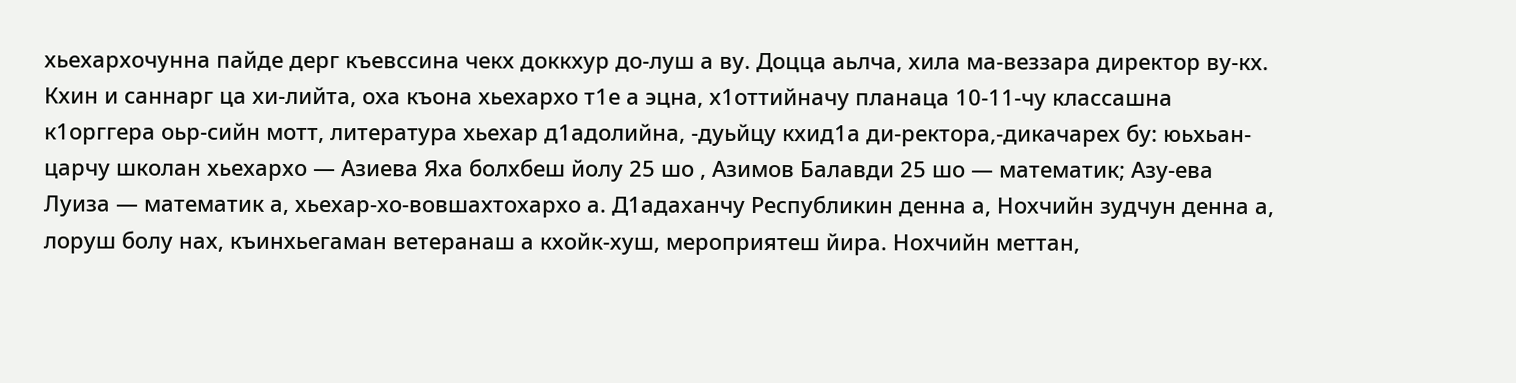хьехархочунна пайде дерг къевссина чекх доккхур до-луш а ву. Доцца аьлча, хила ма-веззара директор ву-кх. Кхин и саннарг ца хи-лийта, оха къона хьехархо т1е а эцна, х1оттийначу планаца 10-11-чу классашна к1орггера оьр-сийн мотт, литература хьехар д1адолийна, -дуьйцу кхид1а ди-ректора,-дикачарех бу: юьхьан-царчу школан хьехархо — Азиева Яха болхбеш йолу 25 шо , Азимов Балавди 25 шо — математик; Азу-ева Луиза — математик а, хьехар-хо-вовшахтохархо а. Д1адаханчу Республикин денна а, Нохчийн зудчун денна а, лоруш болу нах, къинхьегаман ветеранаш а кхойк-хуш, мероприятеш йира. Нохчийн меттан,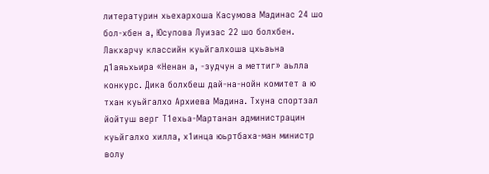литературин хьехархоша Касумова Мадинас 24 шо бол-хбен а, Юсупова Луизас 22 шо болхбен. Лакхарчу классийн куьйгалхоша цхьаьна д1аяьхьира «Ненан а, -зудчун а меттиг» аьлла конкурс. Дика болхбеш дай-на-нойн комитет а ю тхан куьйгалхо Архиева Мадина. Тхуна спортзал йойтуш верг Т1ехьа-Мартанан администрацин куьйгалхо хилла, х1инца юьртбаха-ман министр волу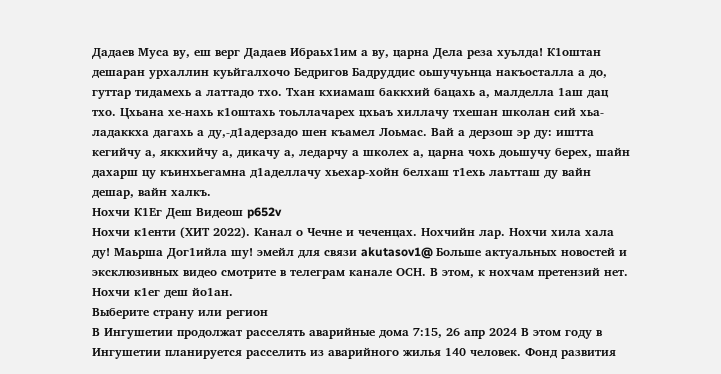Дадаев Муса ву, еш верг Дадаев Ибраьх1им а ву, царна Дела реза хуьлда! К1оштан дешаран урхаллин куьйгалхочо Бедригов Бадруддис оьшучуьнца накъосталла а до, гуттар тидамехь а латтадо тхо. Тхан кхиамаш баккхий бацахь а, малделла 1аш дац тхо. Цхьана хе-нахь к1оштахь тоьллачарех цхьаъ хиллачу тхешан школан сий хьа-ладаккха дагахь а ду,-д1адерзадо шен къамел Лоьмас. Вай а дерзош эр ду: иштта кегийчу а, яккхийчу а, дикачу а, ледарчу а школех а, царна чохь доьшучу берех, шайн дахарш цу къинхьегамна д1аделлачу хьехар-хойн белхаш т1ехь лаьтташ ду вайн дешар, вайн халкъ.
Нохчи К1Ег Деш Видеош p652v
Нохчи к1енти (ХИТ 2022). Канал о Чечне и чеченцах. Нохчийн лар. Нохчи хила хала ду! Маьрша Дог1ийла шу! эмейл для связи akutasov1@ Больше актуальных новостей и эксклюзивных видео смотрите в телеграм канале ОСН. В этом, к нохчам претензий нет. Нохчи к1ег деш йо1ан.
Выберите страну или регион
В Ингушетии продолжат расселять аварийные дома 7:15, 26 апр 2024 В этом году в Ингушетии планируется расселить из аварийного жилья 140 человек. Фонд развития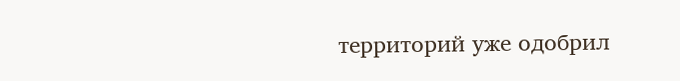территорий уже одобрил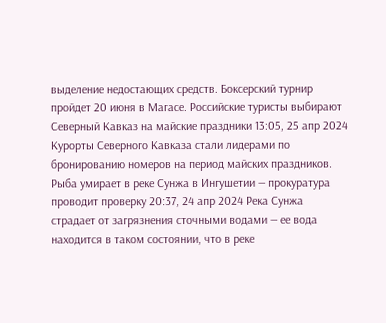выделение недостающих средств. Боксерский турнир пройдет 20 июня в Магасе. Российские туристы выбирают Северный Кавказ на майские праздники 13:05, 25 апр 2024 Курорты Северного Кавказа стали лидерами по бронированию номеров на период майских праздников. Рыба умирает в реке Сунжа в Ингушетии — прокуратура проводит проверку 20:37, 24 апр 2024 Река Сунжа страдает от загрязнения сточными водами — ее вода находится в таком состоянии, что в реке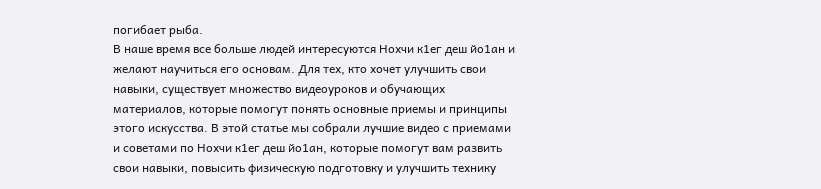погибает рыба.
В наше время все больше людей интересуются Нохчи к1ег деш йо1ан и желают научиться его основам. Для тех, кто хочет улучшить свои навыки, существует множество видеоуроков и обучающих материалов, которые помогут понять основные приемы и принципы этого искусства. В этой статье мы собрали лучшие видео с приемами и советами по Нохчи к1ег деш йо1ан, которые помогут вам развить свои навыки, повысить физическую подготовку и улучшить технику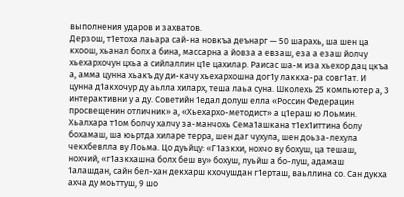выполнения ударов и захватов.
Дерзош, т1етоха лаьара сай-на новкъа деънарг — 50 шарахь, ша шен ца кхоош, хьанал болх а бина, массарна а йовза а евзаш, еза а езаш йолчу хьехархочун цхьа а сийлаллин ц1е цахилар. Раисас ша-м иза хьехор дац цкъа а, амма цунна хьакъ ду ди-качу хьехархошна дог1у лаккха-ра совг1ат. И цунна д1акхочур ду аьлла хиларх, теша лаьа суна. Школехь 25 компьютер а, 3 интерактивни у а ду. Советийн 1едал долуш елла «Россин Федерацин просвещенин отличник» а, «Хьехархо-методист» а ц1ераш ю Лоьмин. Хьалхара т1ом болчу халчу за-манчохь Сема1ашкана т1ех1иттина болу бохамаш, ша юьртда хиларе терра, шен даг чухула, шен доьза-лехула чекхбевлла ву Лоьма. Цо дуьйцу: «Г1азкхи, нохчо ву бохуш, ца тешаш, нохчий, «г1азкхашна болх беш ву» бохуш, луьйш а бо-луш, адамаш 1алашдан, сайн бел-хан декхарш кхочушдан г1ерташ, ваьллина со. Сан дукха ахча ду моьттуш, 9 шо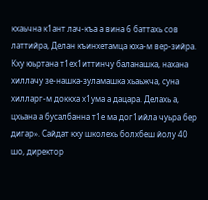кхаьчна к1ант лач-къа а вина 6 баттахь сов латтийра, Делан къинхетамца юха-м вер-зийра. Кху юьртана т1ех1иттинчу баланашка, нахана хиллачу зе-нашка-зуламашка хьаьжча, суна хилларг-м доккха х1ума а дацара. Делахь а, цхьана а бусалбанна т1е ма дог1ийла чуьра бер дигар». Сайдат кху школехь болхбеш йолу 40 шо, директор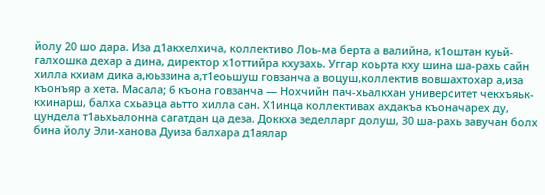йолу 20 шо дара. Иза д1акхелхича, коллективо Лоь-ма берта а валийна, к1оштан куьй-галхошка дехар а дина, директор х1оттийра кхузахь. Уггар коьрта кху шина ша-рахь сайн хилла кхиам дика а,юьззина а,т1еоьшуш говзанча а воцуш,коллектив вовшахтохар а,иза къонъяр а хета. Масала; 6 къона говзанча — Нохчийн пач-хьалкхан университет чекхъяьк-кхинарш, балха схьаэца аьтто хилла сан. Х1инца коллективах ахдакъа къоначарех ду, цундела т1аьхьалонна сагатдан ца деза. Доккха зеделларг долуш, 30 ша-рахь завучан болх бина йолу Эли-ханова Дуиза балхара д1аялар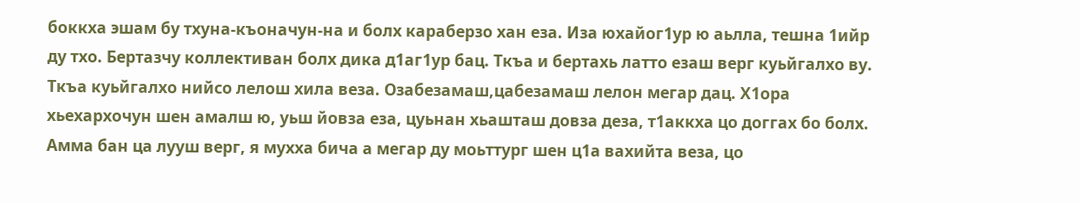боккха эшам бу тхуна-къоначун-на и болх караберзо хан еза. Иза юхайог1ур ю аьлла, тешна 1ийр ду тхо. Бертазчу коллективан болх дика д1аг1ур бац. Ткъа и бертахь латто езаш верг куьйгалхо ву. Ткъа куьйгалхо нийсо лелош хила веза. Озабезамаш,цабезамаш лелон мегар дац. Х1ора хьехархочун шен амалш ю, уьш йовза еза, цуьнан хьашташ довза деза, т1аккха цо доггах бо болх. Амма бан ца лууш верг, я мухха бича а мегар ду моьттург шен ц1а вахийта веза, цо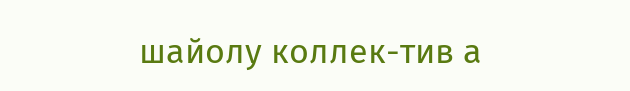шайолу коллек-тив а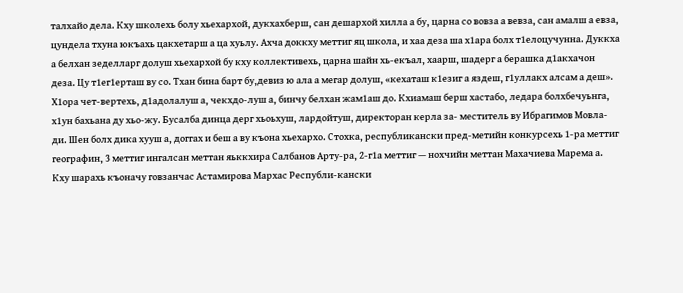талхайо дела. Кху школехь болу хьехархой, дукхахберш, сан дешархой хилла а бу, царна со вовза а вевза, сан амалш а евза, цундела тхуна юкъахь цакхетарш а ца хуьлу. Ахча доккху меттиг яц школа, и хаа деза ша х1ара болх т1елоцучунна. Дуккха а белхан зеделларг долуш хьехархой бу кху коллективехь, царна шайн хь-екъал, хаарш, шадерг а берашка д1акхачон деза. Цу т1ег1ерташ ву со. Тхан бина барт бу,девиз ю ала а мегар долуш, «кехаташ к1езиг а яздеш, г1уллакх алсам а деш». Х1ора чет-вертехь, д1адолалуш а, чекхдо-луш а, бинчу белхан жам1аш до. Кхиамаш берш хастабо, ледара болхбечуьнга, х1ун бахьана ду хьо-жу. Бусалба динца дерг хьоьхуш, лардойтуш, директоран керла за- меститель ву Ибрагимов Мовла-ди. Шен болх дика хууш а, доггах и беш а ву къона хьехархо. Стохка, республикански пред-метийн конкурсехь 1-ра меттиг географин, 3 меттиг ингалсан меттан яьккхира Салбанов Арту-ра, 2-г1а меттиг — нохчийн меттан Махачиева Марема а. Кху шарахь къоначу говзанчас Астамирова Мархас Республи-кански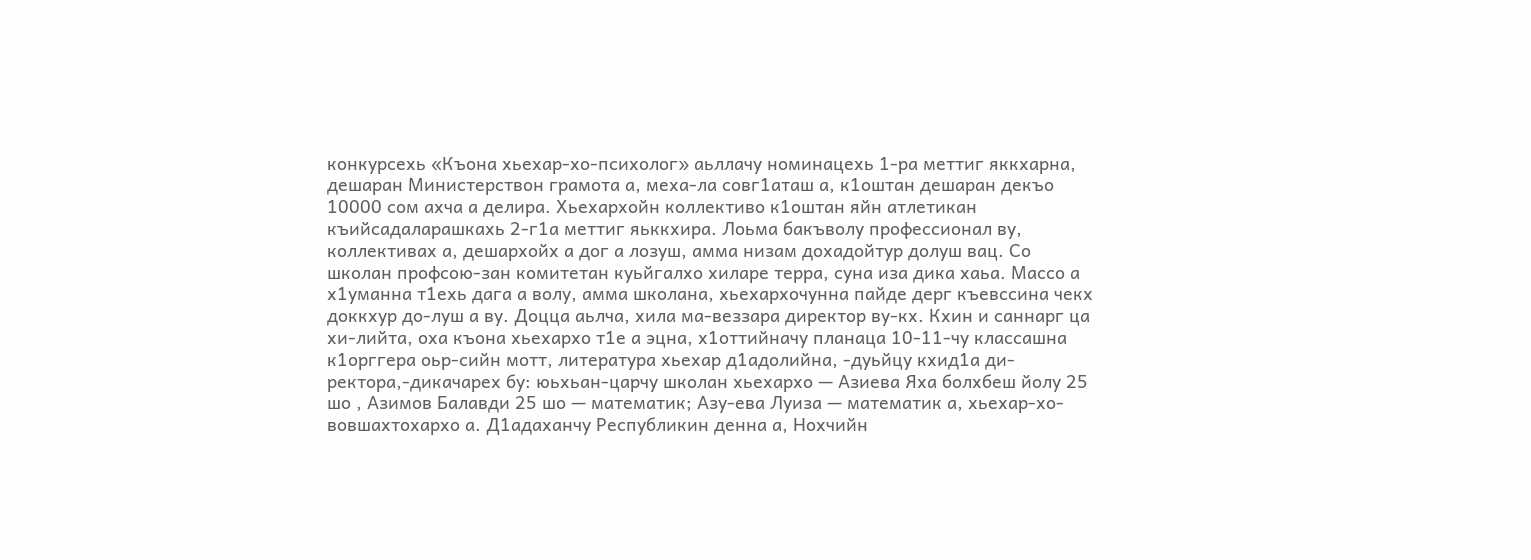конкурсехь «Къона хьехар-хо-психолог» аьллачу номинацехь 1-ра меттиг яккхарна, дешаран Министерствон грамота а, меха-ла совг1аташ а, к1оштан дешаран декъо 10000 сом ахча а делира. Хьехархойн коллективо к1оштан яйн атлетикан къийсадаларашкахь 2-г1а меттиг яьккхира. Лоьма бакъволу профессионал ву, коллективах а, дешархойх а дог а лозуш, амма низам дохадойтур долуш вац. Со школан профсою-зан комитетан куьйгалхо хиларе терра, суна иза дика хаьа. Массо а х1уманна т1ехь дага а волу, амма школана, хьехархочунна пайде дерг къевссина чекх доккхур до-луш а ву. Доцца аьлча, хила ма-веззара директор ву-кх. Кхин и саннарг ца хи-лийта, оха къона хьехархо т1е а эцна, х1оттийначу планаца 10-11-чу классашна к1орггера оьр-сийн мотт, литература хьехар д1адолийна, -дуьйцу кхид1а ди-ректора,-дикачарех бу: юьхьан-царчу школан хьехархо — Азиева Яха болхбеш йолу 25 шо , Азимов Балавди 25 шо — математик; Азу-ева Луиза — математик а, хьехар-хо-вовшахтохархо а. Д1адаханчу Республикин денна а, Нохчийн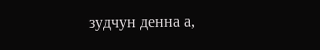зудчун денна а,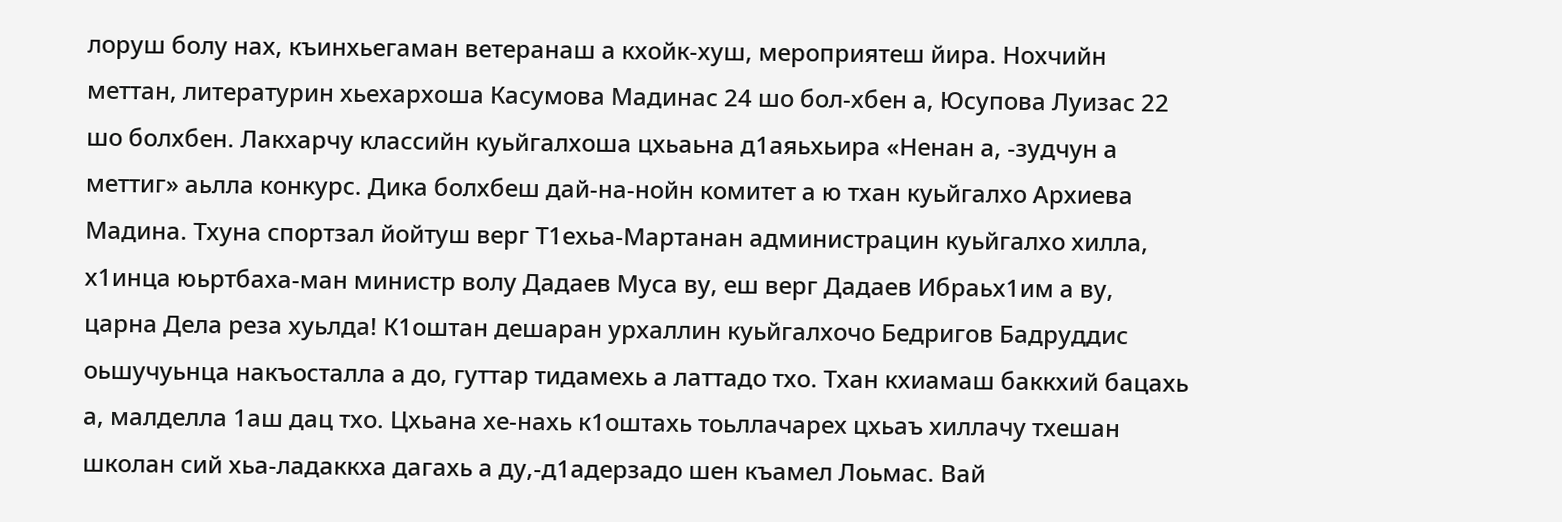лоруш болу нах, къинхьегаман ветеранаш а кхойк-хуш, мероприятеш йира. Нохчийн меттан, литературин хьехархоша Касумова Мадинас 24 шо бол-хбен а, Юсупова Луизас 22 шо болхбен. Лакхарчу классийн куьйгалхоша цхьаьна д1аяьхьира «Ненан а, -зудчун а меттиг» аьлла конкурс. Дика болхбеш дай-на-нойн комитет а ю тхан куьйгалхо Архиева Мадина. Тхуна спортзал йойтуш верг Т1ехьа-Мартанан администрацин куьйгалхо хилла, х1инца юьртбаха-ман министр волу Дадаев Муса ву, еш верг Дадаев Ибраьх1им а ву, царна Дела реза хуьлда! К1оштан дешаран урхаллин куьйгалхочо Бедригов Бадруддис оьшучуьнца накъосталла а до, гуттар тидамехь а латтадо тхо. Тхан кхиамаш баккхий бацахь а, малделла 1аш дац тхо. Цхьана хе-нахь к1оштахь тоьллачарех цхьаъ хиллачу тхешан школан сий хьа-ладаккха дагахь а ду,-д1адерзадо шен къамел Лоьмас. Вай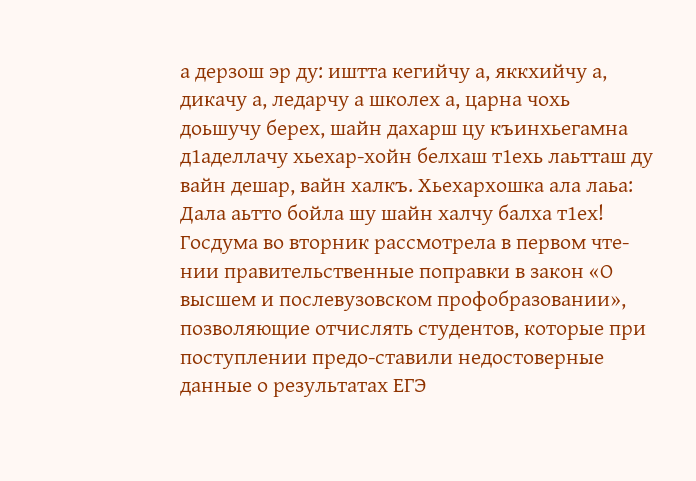а дерзош эр ду: иштта кегийчу а, яккхийчу а, дикачу а, ледарчу а школех а, царна чохь доьшучу берех, шайн дахарш цу къинхьегамна д1аделлачу хьехар-хойн белхаш т1ехь лаьтташ ду вайн дешар, вайн халкъ. Хьехархошка ала лаьа: Дала аьтто бойла шу шайн халчу балха т1ех! Госдума во вторник рассмотрела в первом чте-нии правительственные поправки в закон «О высшем и послевузовском профобразовании», позволяющие отчислять студентов, которые при поступлении предо-ставили недостоверные данные о результатах ЕГЭ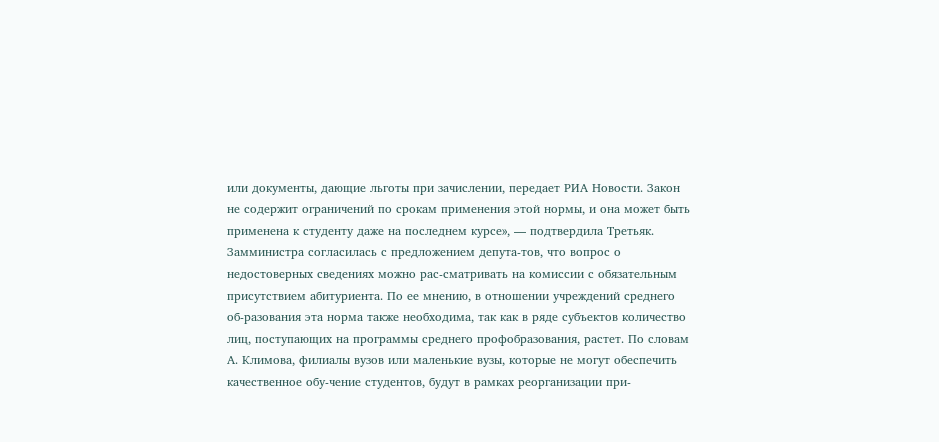или документы, дающие льготы при зачислении, передает РИА Новости. Закон не содержит ограничений по срокам применения этой нормы, и она может быть применена к студенту даже на последнем курсе», — подтвердила Третьяк. Замминистра согласилась с предложением депута-тов, что вопрос о недостоверных сведениях можно рас-сматривать на комиссии с обязательным присутствием абитуриента. По ее мнению, в отношении учреждений среднего об-разования эта норма также необходима, так как в ряде субъектов количество лиц, поступающих на программы среднего профобразования, растет. По словам А. Климова, филиалы вузов или маленькие вузы, которые не могут обеспечить качественное обу-чение студентов, будут в рамках реорганизации при-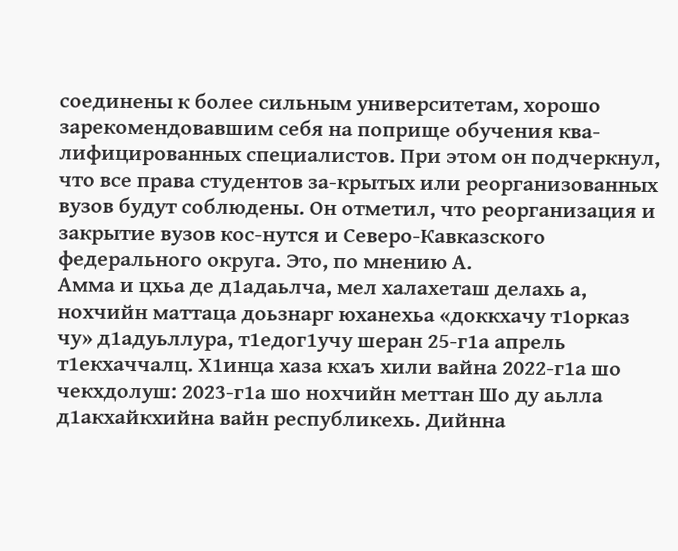соединены к более сильным университетам, хорошо зарекомендовавшим себя на поприще обучения ква-лифицированных специалистов. При этом он подчеркнул, что все права студентов за-крытых или реорганизованных вузов будут соблюдены. Он отметил, что реорганизация и закрытие вузов кос-нутся и Северо-Кавказского федерального округа. Это, по мнению А.
Амма и цхьа де д1адаьлча, мел халахеташ делахь а, нохчийн маттаца доьзнарг юханехьа «доккхачу т1орказ чу» д1адуьллура, т1едог1учу шеран 25-г1а апрель т1екхаччалц. Х1инца хаза кхаъ хили вайна 2022-г1а шо чекхдолуш: 2023-г1а шо нохчийн меттан Шо ду аьлла д1акхайкхийна вайн республикехь. Дийнна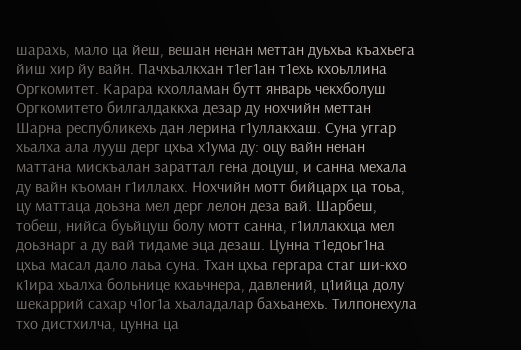шарахь, мало ца йеш, вешан ненан меттан дуьхьа къахьега йиш хир йу вайн. Пачхьалкхан т1ег1ан т1ехь кхоьллина Оргкомитет. Карара кхолламан бутт январь чекхболуш Оргкомитето билгалдаккха дезар ду нохчийн меттан Шарна республикехь дан лерина г1уллакхаш. Суна уггар хьалха ала лууш дерг цхьа х1ума ду: оцу вайн ненан маттана мискъалан зараттал гена доцуш, и санна мехала ду вайн къоман г1иллакх. Нохчийн мотт бийцарх ца тоьа, цу маттаца доьзна мел дерг лелон деза вай. Шарбеш, тобеш, нийса буьйцуш болу мотт санна, г1иллакхца мел доьзнарг а ду вай тидаме эца дезаш. Цунна т1едоьг1на цхьа масал дало лаьа суна. Тхан цхьа гергара стаг ши-кхо к1ира хьалха больнице кхаьчнера, давлений, ц1ийца долу шекаррий сахар ч1ог1а хьаладалар бахьанехь. Тилпонехула тхо дистхилча, цунна ца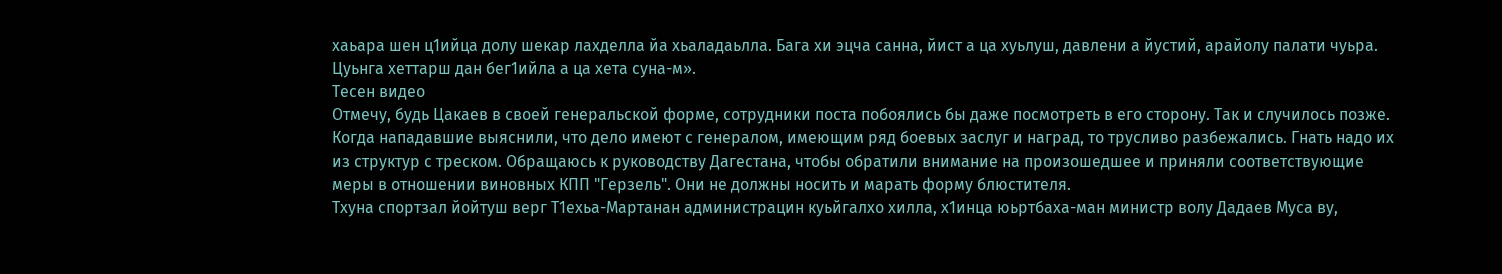хаьара шен ц1ийца долу шекар лахделла йа хьаладаьлла. Бага хи эцча санна, йист а ца хуьлуш, давлени а йустий, арайолу палати чуьра. Цуьнга хеттарш дан бег1ийла а ца хета суна-м».
Тесен видео
Отмечу, будь Цакаев в своей генеральской форме, сотрудники поста побоялись бы даже посмотреть в его сторону. Так и случилось позже. Когда нападавшие выяснили, что дело имеют с генералом, имеющим ряд боевых заслуг и наград, то трусливо разбежались. Гнать надо их из структур с треском. Обращаюсь к руководству Дагестана, чтобы обратили внимание на произошедшее и приняли соответствующие меры в отношении виновных КПП "Герзель". Они не должны носить и марать форму блюстителя.
Тхуна спортзал йойтуш верг Т1ехьа-Мартанан администрацин куьйгалхо хилла, х1инца юьртбаха-ман министр волу Дадаев Муса ву,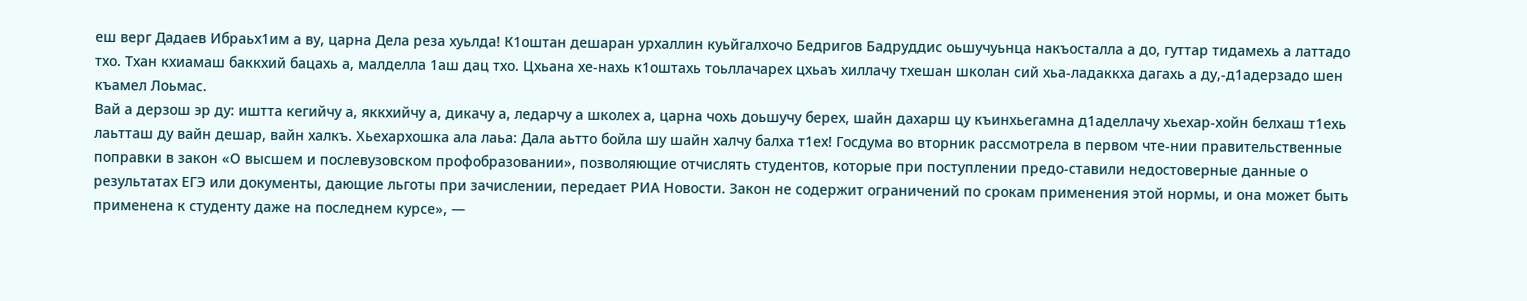еш верг Дадаев Ибраьх1им а ву, царна Дела реза хуьлда! К1оштан дешаран урхаллин куьйгалхочо Бедригов Бадруддис оьшучуьнца накъосталла а до, гуттар тидамехь а латтадо тхо. Тхан кхиамаш баккхий бацахь а, малделла 1аш дац тхо. Цхьана хе-нахь к1оштахь тоьллачарех цхьаъ хиллачу тхешан школан сий хьа-ладаккха дагахь а ду,-д1адерзадо шен къамел Лоьмас.
Вай а дерзош эр ду: иштта кегийчу а, яккхийчу а, дикачу а, ледарчу а школех а, царна чохь доьшучу берех, шайн дахарш цу къинхьегамна д1аделлачу хьехар-хойн белхаш т1ехь лаьтташ ду вайн дешар, вайн халкъ. Хьехархошка ала лаьа: Дала аьтто бойла шу шайн халчу балха т1ех! Госдума во вторник рассмотрела в первом чте-нии правительственные поправки в закон «О высшем и послевузовском профобразовании», позволяющие отчислять студентов, которые при поступлении предо-ставили недостоверные данные о результатах ЕГЭ или документы, дающие льготы при зачислении, передает РИА Новости. Закон не содержит ограничений по срокам применения этой нормы, и она может быть применена к студенту даже на последнем курсе», —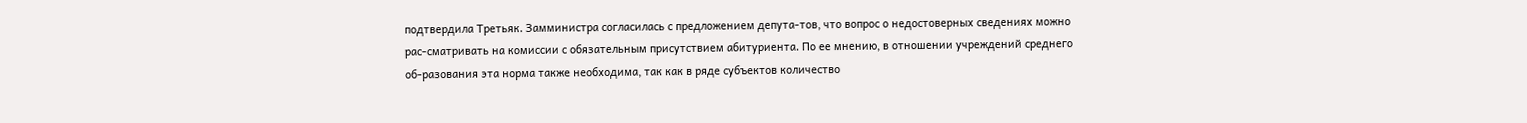подтвердила Третьяк. Замминистра согласилась с предложением депута-тов, что вопрос о недостоверных сведениях можно рас-сматривать на комиссии с обязательным присутствием абитуриента. По ее мнению, в отношении учреждений среднего об-разования эта норма также необходима, так как в ряде субъектов количество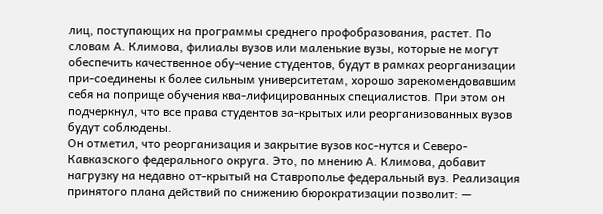лиц, поступающих на программы среднего профобразования, растет. По словам А. Климова, филиалы вузов или маленькие вузы, которые не могут обеспечить качественное обу-чение студентов, будут в рамках реорганизации при-соединены к более сильным университетам, хорошо зарекомендовавшим себя на поприще обучения ква-лифицированных специалистов. При этом он подчеркнул, что все права студентов за-крытых или реорганизованных вузов будут соблюдены.
Он отметил, что реорганизация и закрытие вузов кос-нутся и Северо-Кавказского федерального округа. Это, по мнению А. Климова, добавит нагрузку на недавно от-крытый на Ставрополье федеральный вуз. Реализация принятого плана действий по снижению бюрократизации позволит: —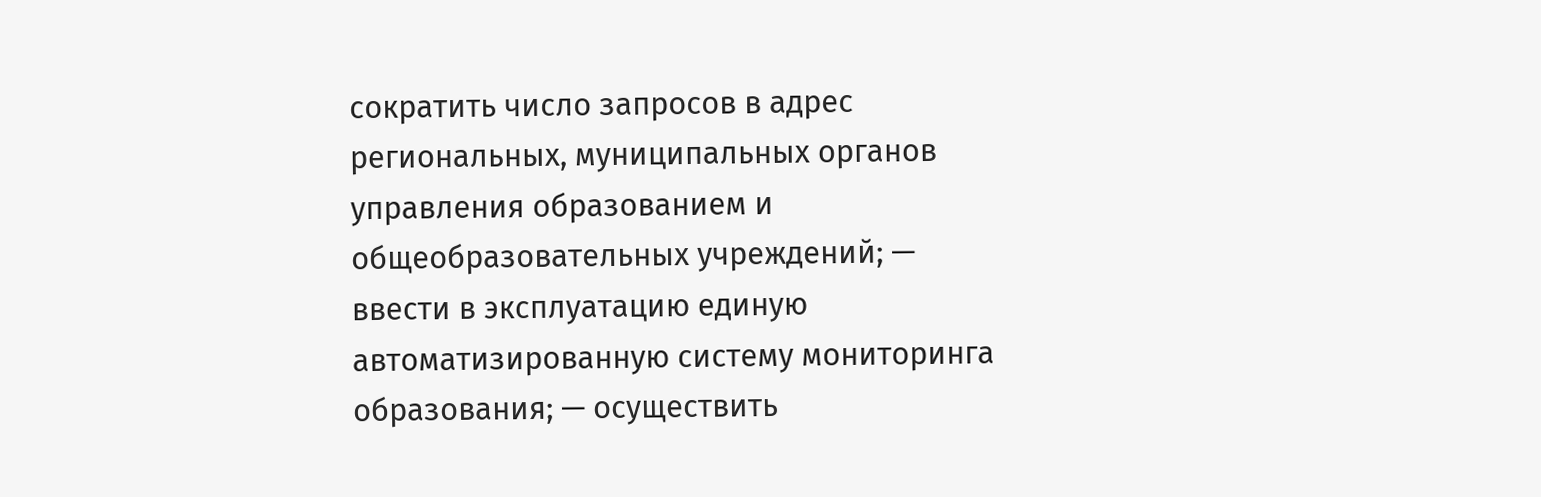сократить число запросов в адрес региональных, муниципальных органов управления образованием и общеобразовательных учреждений; — ввести в эксплуатацию единую автоматизированную систему мониторинга образования; — осуществить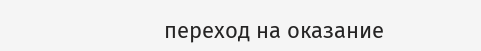переход на оказание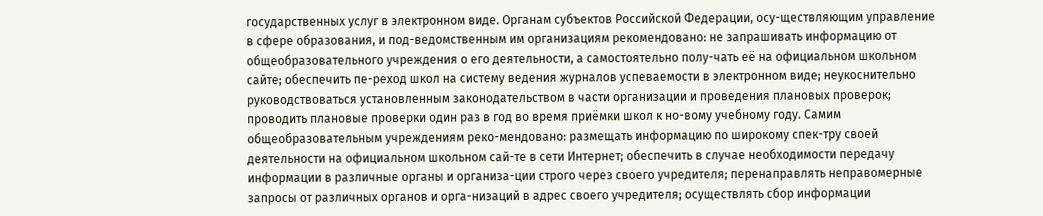государственных услуг в электронном виде. Органам субъектов Российской Федерации, осу-ществляющим управление в сфере образования, и под-ведомственным им организациям рекомендовано: не запрашивать информацию от общеобразовательного учреждения о его деятельности, а самостоятельно полу-чать её на официальном школьном сайте; обеспечить пе-реход школ на систему ведения журналов успеваемости в электронном виде; неукоснительно руководствоваться установленным законодательством в части организации и проведения плановых проверок; проводить плановые проверки один раз в год во время приёмки школ к но-вому учебному году. Самим общеобразовательным учреждениям реко-мендовано: размещать информацию по широкому спек-тру своей деятельности на официальном школьном сай-те в сети Интернет; обеспечить в случае необходимости передачу информации в различные органы и организа-ции строго через своего учредителя; перенаправлять неправомерные запросы от различных органов и орга-низаций в адрес своего учредителя; осуществлять сбор информации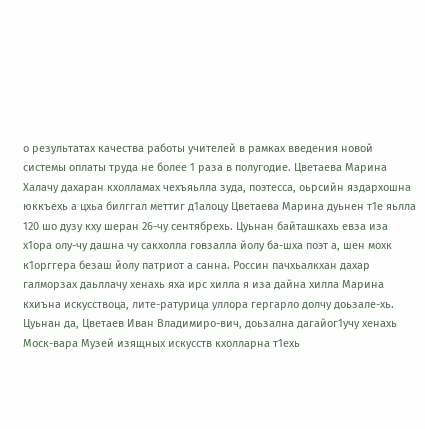о результатах качества работы учителей в рамках введения новой системы оплаты труда не более 1 раза в полугодие. Цветаева Марина Халачу дахаран кхолламах чехъяьлла зуда, поэтесса, оьрсийн яздархошна юккъехь а цхьа билггал меттиг д1алоцу Цветаева Марина дуьнен т1е яьлла 120 шо дузу кху шеран 26-чу сентябрехь. Цуьнан байташкахь евза иза х1ора олу-чу дашна чу сакхолла говзалла йолу ба-шха поэт а, шен мохк к1орггера безаш йолу патриот а санна. Россин пачхьалкхан дахар галморзах даьллачу хенахь яха ирс хилла я иза дайна хилла Марина кхиъна искусствоца, лите-ратурица уллора гергарло долчу доьзале-хь.
Цуьнан да, Цветаев Иван Владимиро-вич, доьзална дагайог1учу хенахь Моск-вара Музей изящных искусств кхолларна т1ехь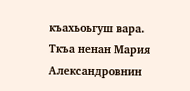къахьоьгуш вара. Ткъа ненан Мария Александровнин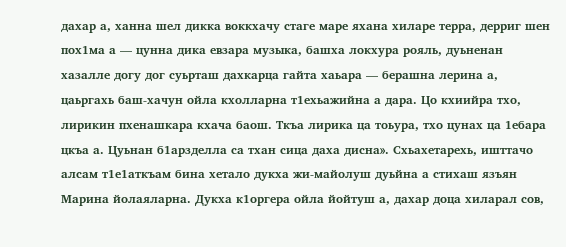дахар а, ханна шел дикка воккхачу стаге маре яхана хиларе терра, дерриг шен пох1ма а — цунна дика евзара музыка, башха локхура рояль, дуьненан хазалле догу дог суьрташ дахкарца гайта хаьара — берашна лерина а, цаьргахь баш-хачун ойла кхолларна т1ехьажийна а дара. Цо кхиийра тхо, лирикин пхенашкара кхача баош. Ткъа лирика ца тоьура, тхо цунах ца 1ебара цкъа а. Цуьнан б1арзделла са тхан сица даха дисна». Схьахетарехь, ишттачо алсам т1е1аткъам бина хетало дукха жи-майолуш дуьйна а стихаш язъян Марина йолаяларна. Дукха к1оргера ойла йойтуш а, дахар доца хиларал сов,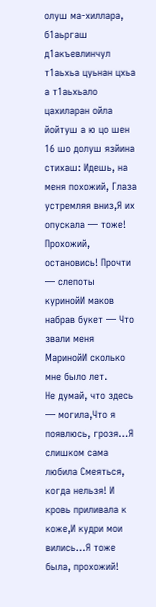олуш ма-хиллара, б1аьргаш д1акъевлинчул т1аьхьа цуьнан цхьа а т1аьхьало цахиларан ойла йойтуш а ю цо шен 16 шо долуш язйина стихаш: Идешь, на меня похожий, Глаза устремляя вниз,Я их опускала — тоже! Прохожий, остановись! Прочти — слепоты куринойИ маков набрав букет — Что звали меня МаринойИ сколько мне было лет.
Не думай, что здесь — могила,Что я появлюсь, грозя…Я слишком сама любила Смеяться, когда нельзя! И кровь приливала к коже,И кудри мои вились…Я тоже была, прохожий!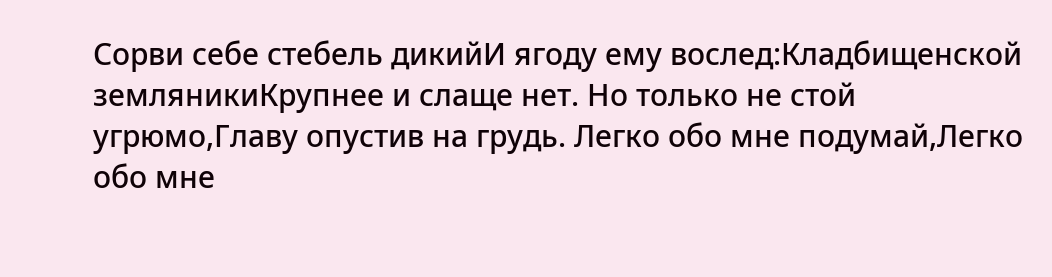Сорви себе стебель дикийИ ягоду ему вослед:Кладбищенской земляникиКрупнее и слаще нет. Но только не стой угрюмо,Главу опустив на грудь. Легко обо мне подумай,Легко обо мне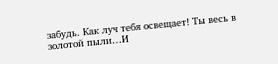забудь. Как луч тебя освещает! Ты весь в золотой пыли…И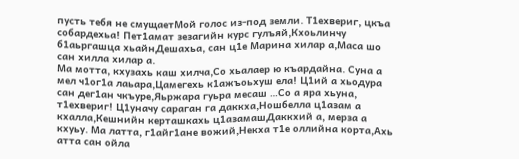пусть тебя не смущаетМой голос из-под земли. Т1ехвериг, цкъа собардехьа! Пет1амат зезагийн курс гулъяй,Кхоьлинчу б1аьргашца хьайнДешахьа, сан ц1е Марина хилар а,Маса шо сан хилла хилар а.
Ма мотта, кхузахь каш хилча,Со хьалаер ю къардайна. Суна а мел ч1ог1а лаьара,Цамегехь к1ажъоьхуш ела! Ц1ий а хьодура сан дег1ан чкъуре,Яьржара гуьра месаш …Со а яра хьуна, т1ехвериг! Ц1уначу сараган га даккха,Ношбелла ц1азам а кхалла,Кешнийн керташкахь ц1азамашДаккхий а, мерза а кхуьу. Ма латта, г1айг1ане вожий,Некха т1е оллийна корта,Ахь атта сан ойла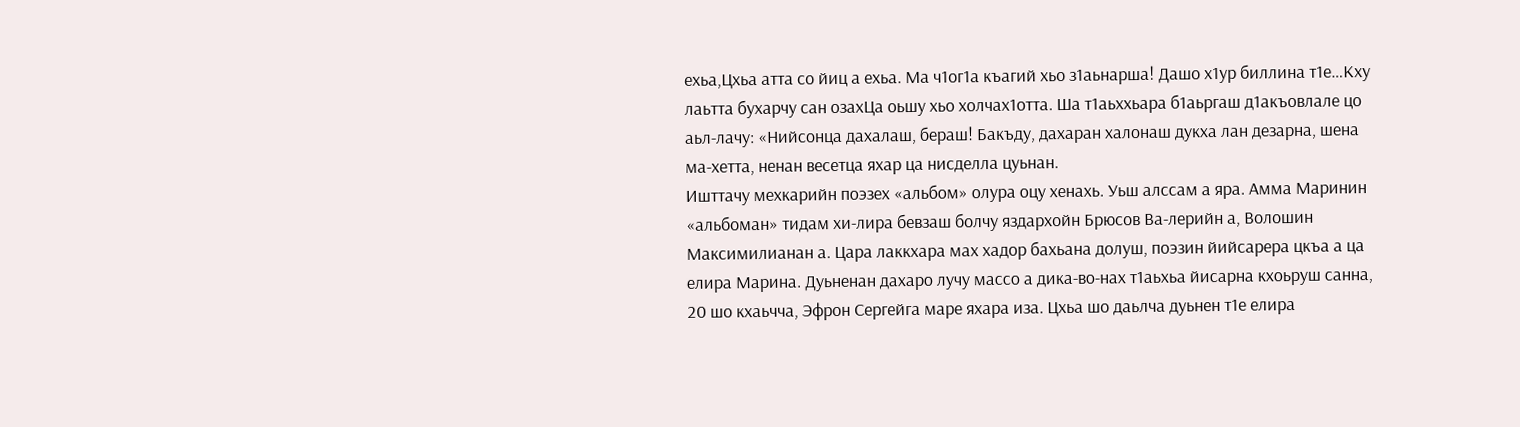ехьа,Цхьа атта со йиц а ехьа. Ма ч1ог1а къагий хьо з1аьнарша! Дашо х1ур биллина т1е…Кху лаьтта бухарчу сан озахЦа оьшу хьо холчах1отта. Ша т1аьххьара б1аьргаш д1акъовлале цо аьл-лачу: «Нийсонца дахалаш, бераш! Бакъду, дахаран халонаш дукха лан дезарна, шена ма-хетта, ненан весетца яхар ца нисделла цуьнан.
Ишттачу мехкарийн поэзех «альбом» олура оцу хенахь. Уьш алссам а яра. Амма Маринин «альбоман» тидам хи-лира бевзаш болчу яздархойн Брюсов Ва-лерийн а, Волошин Максимилианан а. Цара лаккхара мах хадор бахьана долуш, поэзин йийсарера цкъа а ца елира Марина. Дуьненан дахаро лучу массо а дика-во-нах т1аьхьа йисарна кхоьруш санна, 20 шо кхаьчча, Эфрон Сергейга маре яхара иза. Цхьа шо даьлча дуьнен т1е елира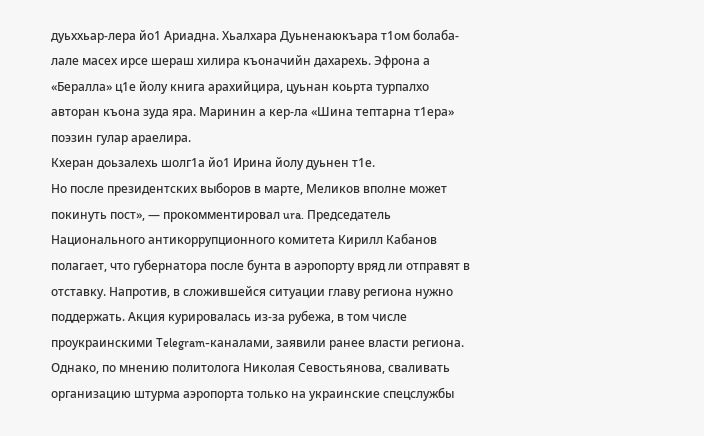дуьххьар-лера йо1 Ариадна. Хьалхара Дуьненаюкъара т1ом болаба-лале масех ирсе шераш хилира къоначийн дахарехь. Эфрона а «Бералла» ц1е йолу книга арахийцира, цуьнан коьрта турпалхо авторан къона зуда яра. Маринин а кер-ла «Шина тептарна т1ера» поэзин гулар араелира.
Кхеран доьзалехь шолг1а йо1 Ирина йолу дуьнен т1е.
Но после президентских выборов в марте, Меликов вполне может покинуть пост», — прокомментировал ura. Председатель Национального антикоррупционного комитета Кирилл Кабанов полагает, что губернатора после бунта в аэропорту вряд ли отправят в отставку. Напротив, в сложившейся ситуации главу региона нужно поддержать. Акция курировалась из-за рубежа, в том числе проукраинскими Telegram-каналами, заявили ранее власти региона. Однако, по мнению политолога Николая Севостьянова, сваливать организацию штурма аэропорта только на украинские спецслужбы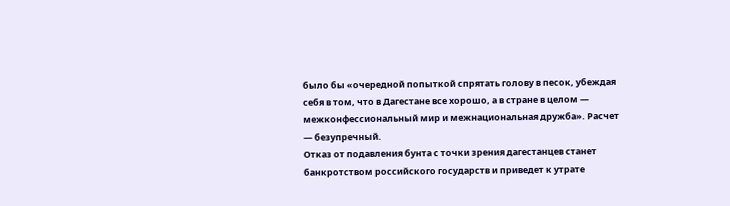было бы «очередной попыткой спрятать голову в песок, убеждая себя в том, что в Дагестане все хорошо, а в стране в целом — межконфессиональный мир и межнациональная дружба». Расчет — безупречный.
Отказ от подавления бунта с точки зрения дагестанцев станет банкротством российского государств и приведет к утрате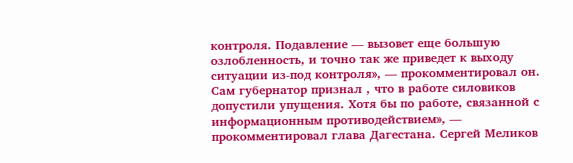контроля. Подавление — вызовет еще большую озлобленность, и точно так же приведет к выходу ситуации из-под контроля», — прокомментировал он. Сам губернатор признал , что в работе силовиков допустили упущения. Хотя бы по работе, связанной с информационным противодействием», — прокомментировал глава Дагестана. Сергей Меликов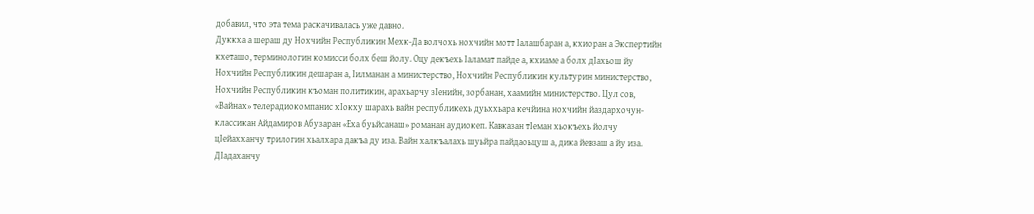добавил, что эта тема раскачивалась уже давно.
Дуккха а шераш ду Нохчийн Республикин Мехк-Да волчохь нохчийн мотт Iалашбаран а, кхиоран а Экспертийн кхеташо, терминологин комисси болх беш йолу. Оцу декъехь Iаламат пайде а, кхиаме а болх дIахьош йу Нохчийн Республикин дешаран а, Iилманан а министерство, Нохчийн Республикин культурин министерство, Нохчийн Республикин къоман политикин, арахьарчу зIенийн, зорбанан, хаамийн министерство. Цул сов, «Вайнах» телерадиокомпанис хIокху шарахь вайн республикехь дуьххьара кечйина нохчийн йаздархочун-классикан Айдамиров Абузаран «Еха буьйсанаш» романан аудиокеп. Кавказан тIеман хьокъехь йолчу цIейахханчу трилогин хьалхара дакъа ду иза. Вайн халкъалахь шуьйра пайдаоьцуш а, дика йевзаш а йу иза. ДIадаханчу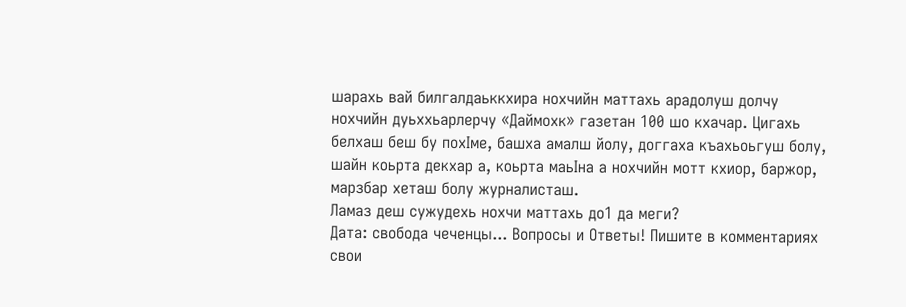шарахь вай билгалдаьккхира нохчийн маттахь арадолуш долчу нохчийн дуьххьарлерчу «Даймохк» газетан 100 шо кхачар. Цигахь белхаш беш бу похIме, башха амалш йолу, доггаха къахьоьгуш болу, шайн коьрта декхар а, коьрта маьIна а нохчийн мотт кхиор, баржор, марзбар хеташ болу журналисташ.
Ламаз деш сужудехь нохчи маттахь до1 да меги?
Дата: свобода чеченцы... Вопросы и Ответы! Пишите в комментариях свои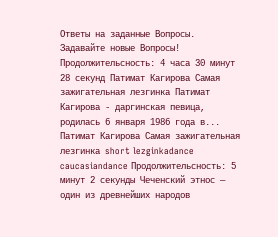Ответы на заданные Вопросы. Задавайте новые Вопросы! Продолжительсность: 4 часа 30 минут 28 секунд Патимат Кагирова Самая зажигательная лезгинка Патимат Кагирова - даргинская певица, родилась 6 января 1986 года в...
Патимат Кагирова Самая зажигательная лезгинка short lezginkadance caucasiandance Продолжительсность: 5 минут 2 секунды Чеченский этнос — один из древнейших народов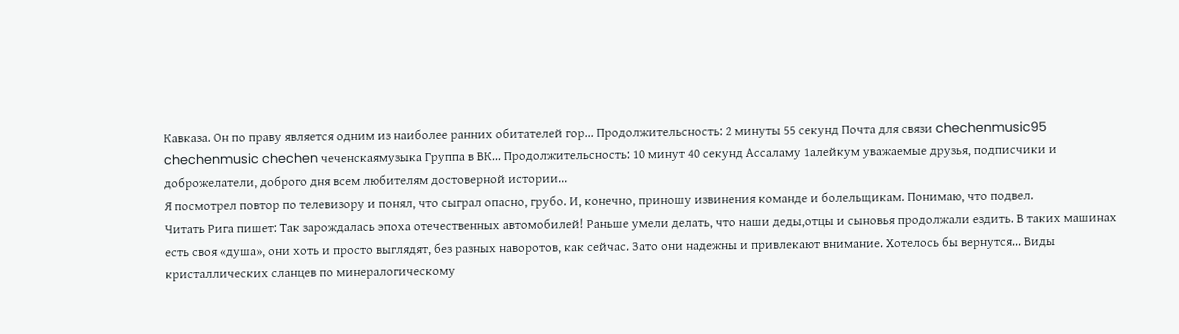Кавказа. Он по праву является одним из наиболее ранних обитателей гор... Продолжительсность: 2 минуты 55 секунд Почта для связи chechenmusic95 chechenmusic chechen чеченскаямузыка Группа в ВК... Продолжительсность: 10 минут 40 секунд Ассаламу 1алейкум уважаемые друзья, подписчики и доброжелатели, доброго дня всем любителям достоверной истории...
Я посмотрел повтор по телевизору и понял, что сыграл опасно, грубо. И, конечно, приношу извинения команде и болельщикам. Понимаю, что подвел.
Читать Рига пишет: Так зарождалась эпоха отечественных автомобилей! Раньше умели делать, что наши деды,отцы и сыновья продолжали ездить. В таких машинах есть своя «душа», они хоть и просто выглядят, без разных наворотов, как сейчас. Зато они надежны и привлекают внимание. Хотелось бы вернутся... Виды кристаллических сланцев по минералогическому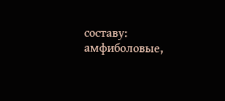составу: амфиболовые,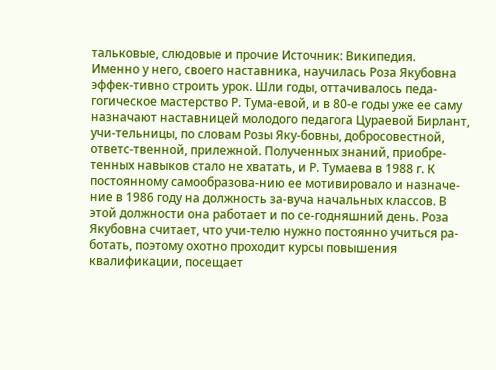тальковые, слюдовые и прочие Источник: Википедия.
Именно у него, своего наставника, научилась Роза Якубовна эффек-тивно строить урок. Шли годы, оттачивалось педа-гогическое мастерство Р. Тума-евой, и в 80-е годы уже ее саму назначают наставницей молодого педагога Цураевой Бирлант, учи-тельницы, по словам Розы Яку-бовны, добросовестной, ответс-твенной, прилежной. Полученных знаний, приобре-тенных навыков стало не хватать, и Р. Тумаева в 1988 г. К постоянному самообразова-нию ее мотивировало и назначе-ние в 1986 году на должность за-вуча начальных классов. В этой должности она работает и по се-годняшний день. Роза Якубовна считает, что учи-телю нужно постоянно учиться ра-ботать, поэтому охотно проходит курсы повышения квалификации, посещает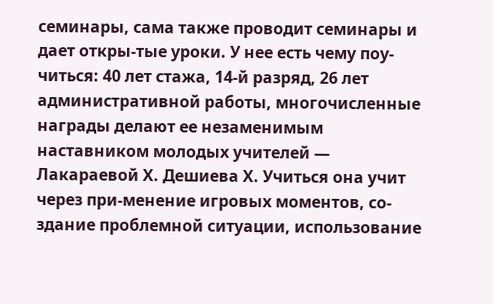семинары, сама также проводит семинары и дает откры-тые уроки. У нее есть чему поу-читься: 40 лет стажа, 14-й разряд, 26 лет административной работы, многочисленные награды делают ее незаменимым наставником молодых учителей — Лакараевой Х. Дешиева Х. Учиться она учит через при-менение игровых моментов, со-здание проблемной ситуации, использование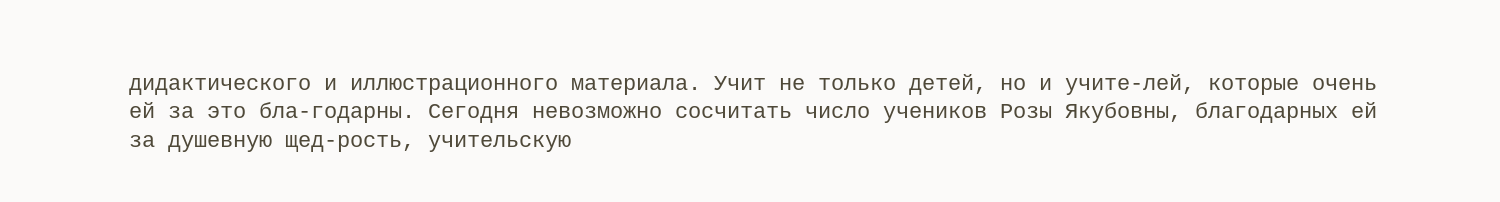дидактического и иллюстрационного материала. Учит не только детей, но и учите-лей, которые очень ей за это бла-годарны. Сегодня невозможно сосчитать число учеников Розы Якубовны, благодарных ей за душевную щед-рость, учительскую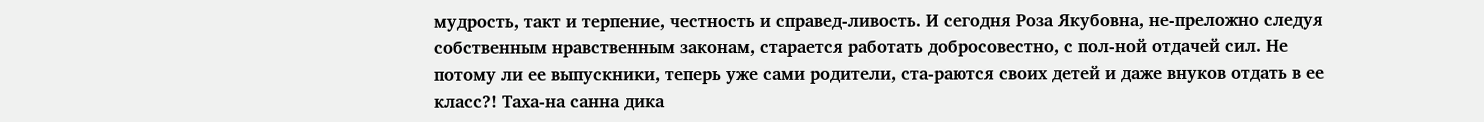мудрость, такт и терпение, честность и справед-ливость. И сегодня Роза Якубовна, не-преложно следуя собственным нравственным законам, старается работать добросовестно, с пол-ной отдачей сил. Не потому ли ее выпускники, теперь уже сами родители, ста-раются своих детей и даже внуков отдать в ее класс?! Таха-на санна дика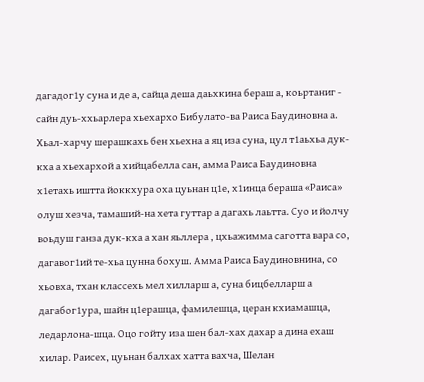дагадог1у суна и де а, сайца деша даьхкина бераш а, коьртаниг - сайн дуь-ххьарлера хьехархо Бибулато-ва Раиса Баудиновна а. Хьал-харчу шерашкахь бен хьехна а яц иза суна, цул т1аьхьа дук-кха а хьехархой а хийцабелла сан, амма Раиса Баудиновна х1етахь иштта йоккхура оха цуьнан ц1е, х1инца бераша «Раиса» олуш хезча, тамаший-на хета гуттар а дагахь лаьтта. Суо и йолчу воьдуш ганза дук-кха а хан яьллера , цхьажимма саготта вара со, дагавог1ий те-хьа цунна бохуш. Амма Раиса Баудиновнина, со хьовха, тхан классехь мел хилларш а, суна бицбелларш а дагабог1ура, шайн ц1ерашца, фамилешца, церан кхиамашца, ледарлона-шца. Оцо гойту иза шен бал-хах дахар а дина ехаш хилар. Раисех, цуьнан балхах хатта вахча, Шелан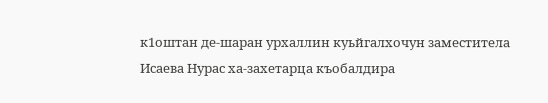к1оштан де-шаран урхаллин куьйгалхочун заместитела Исаева Нурас ха-захетарца къобалдира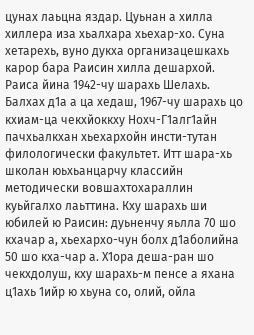цунах лаьцна яздар. Цуьнан а хилла хиллера иза хьалхара хьехар-хо. Суна хетарехь, вуно дукха организацешкахь карор бара Раисин хилла дешархой. Раиса йина 1942-чу шарахь Шелахь. Балхах д1а а ца хедаш, 1967-чу шарахь цо кхиам-ца чекхйоккху Нохч-Г1алг1айн пачхьалкхан хьехархойн инсти-тутан филологически факультет. Итт шара-хь школан юьхьанцарчу классийн методически вовшахтохараллин куьйгалхо лаьттина. Кху шарахь ши юбилей ю Раисин: дуьненчу яьлла 70 шо кхачар а, хьехархо-чун болх д1аболийна 50 шо кха-чар а. Х1ора деша-ран шо чекхдолуш, кху шарахь-м пенсе а яхана ц1ахь 1ийр ю хьуна со, олий, ойла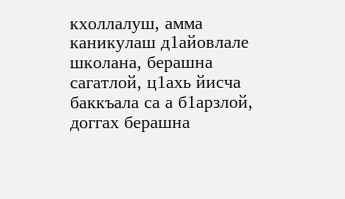кхоллалуш, амма каникулаш д1айовлале школана, берашна сагатлой, ц1ахь йисча баккъала са а б1арзлой, доггах берашна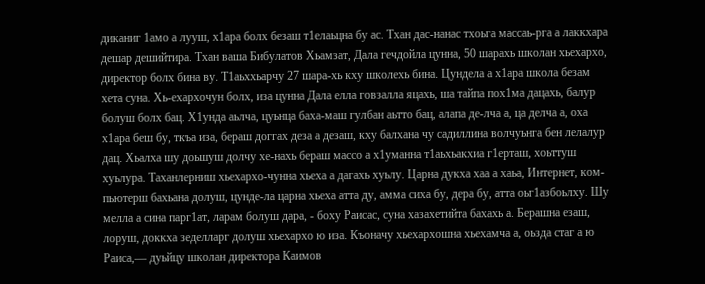диканиг 1амо а лууш, х1ара болх безаш т1елаьцна бу ас. Тхан дас-нанас тхоьга массаь-рга а лаккхара дешар дешийтира. Тхан ваша Бибулатов Хьамзат, Дала гечдойла цунна, 50 шарахь школан хьехархо, директор болх бина ву. Т1аьххьарчу 27 шара-хь кху школехь бина. Цундела а х1ара школа безам хета суна. Хь-ехархочун болх, иза цунна Дала елла говзалла яцахь, ша тайпа пох1ма дацахь, балур болуш болх бац. Х1унда аьлча, цуьнца баха-маш гулбан аьтто бац, алапа де-лча а, ца делча а, оха х1ара беш бу, ткъа иза, бераш доггах деза а дезаш, кху балхана чу садиллина волчуьнга бен лелалур дац. Хьалха шу доьшуш долчу хе-нахь бераш массо а х1уманна т1аьхьакхиа г1ерташ, хоьттуш хуьлура. Таханлерниш хьехархо-чунна хьеха а дагахь хуьлу. Царна дукха хаа а хаьа, Интернет, ком-пьютерш бахьана долуш, цунде-ла царна хьеха атта ду, амма сиха бу, дера бу, атта оьг1азбоьлху. Шу мелла а сина парг1ат, ларам болуш дара, - боху Раисас, суна хазахетийта бахахь а. Берашна езаш, лоруш, доккха зеделларг долуш хьехархо ю иза. Къоначу хьехархошна хьехамча а, оьзда стаг а ю Раиса,— дуьйцу школан директора Каимов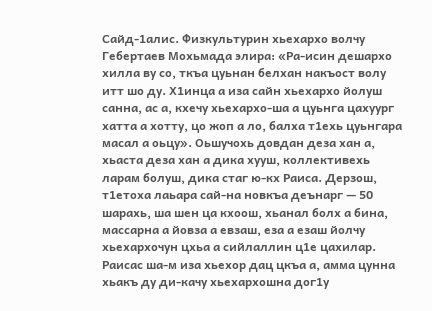Сайд-1алис. Физкультурин хьехархо волчу Гебертаев Мохьмада элира: «Ра-исин дешархо хилла ву со, ткъа цуьнан белхан накъост волу итт шо ду. Х1инца а иза сайн хьехархо йолуш санна, ас а, кхечу хьехархо-ша а цуьнга цахуург хатта а хотту, цо жоп а ло, балха т1ехь цуьнгара масал а оьцу». Оьшучохь довдан деза хан а, хьаста деза хан а дика хууш, коллективехь ларам болуш, дика стаг ю-кх Раиса. Дерзош, т1етоха лаьара сай-на новкъа деънарг — 50 шарахь, ша шен ца кхоош, хьанал болх а бина, массарна а йовза а евзаш, еза а езаш йолчу хьехархочун цхьа а сийлаллин ц1е цахилар. Раисас ша-м иза хьехор дац цкъа а, амма цунна хьакъ ду ди-качу хьехархошна дог1у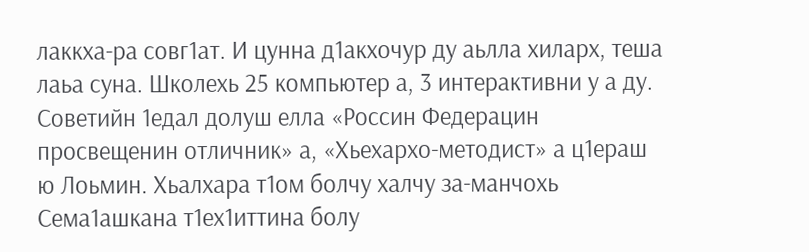лаккха-ра совг1ат. И цунна д1акхочур ду аьлла хиларх, теша лаьа суна. Школехь 25 компьютер а, 3 интерактивни у а ду. Советийн 1едал долуш елла «Россин Федерацин просвещенин отличник» а, «Хьехархо-методист» а ц1ераш ю Лоьмин. Хьалхара т1ом болчу халчу за-манчохь Сема1ашкана т1ех1иттина болу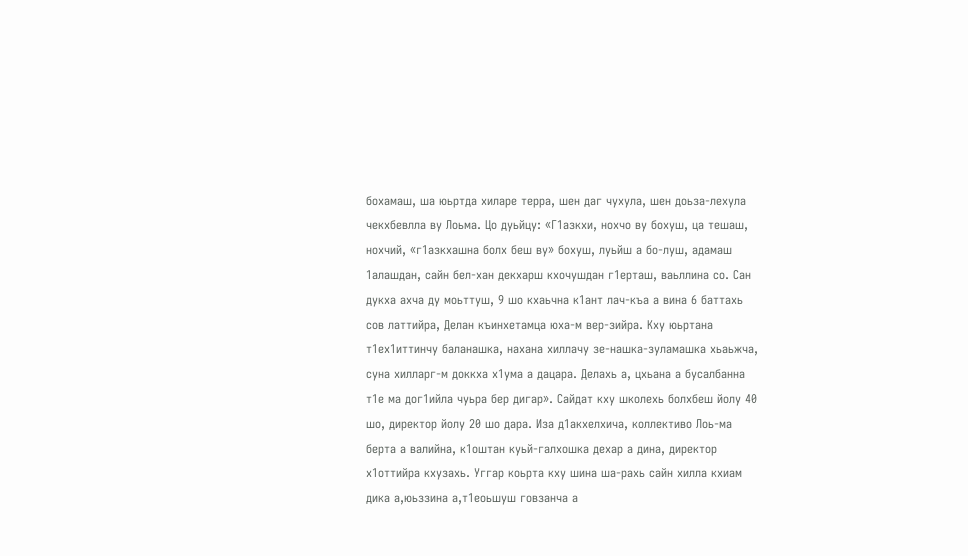бохамаш, ша юьртда хиларе терра, шен даг чухула, шен доьза-лехула чекхбевлла ву Лоьма. Цо дуьйцу: «Г1азкхи, нохчо ву бохуш, ца тешаш, нохчий, «г1азкхашна болх беш ву» бохуш, луьйш а бо-луш, адамаш 1алашдан, сайн бел-хан декхарш кхочушдан г1ерташ, ваьллина со. Сан дукха ахча ду моьттуш, 9 шо кхаьчна к1ант лач-къа а вина 6 баттахь сов латтийра, Делан къинхетамца юха-м вер-зийра. Кху юьртана т1ех1иттинчу баланашка, нахана хиллачу зе-нашка-зуламашка хьаьжча, суна хилларг-м доккха х1ума а дацара. Делахь а, цхьана а бусалбанна т1е ма дог1ийла чуьра бер дигар». Сайдат кху школехь болхбеш йолу 40 шо, директор йолу 20 шо дара. Иза д1акхелхича, коллективо Лоь-ма берта а валийна, к1оштан куьй-галхошка дехар а дина, директор х1оттийра кхузахь. Уггар коьрта кху шина ша-рахь сайн хилла кхиам дика а,юьззина а,т1еоьшуш говзанча а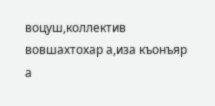воцуш,коллектив вовшахтохар а,иза къонъяр а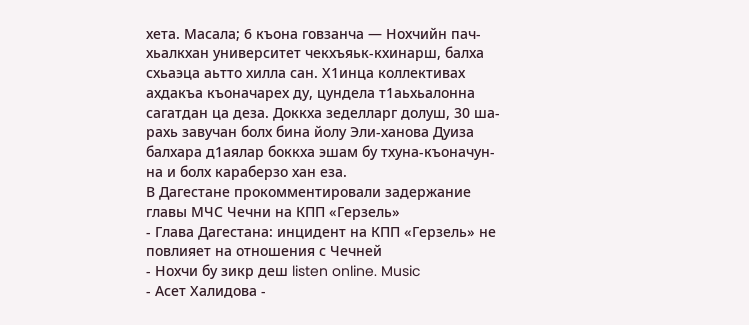хета. Масала; 6 къона говзанча — Нохчийн пач-хьалкхан университет чекхъяьк-кхинарш, балха схьаэца аьтто хилла сан. Х1инца коллективах ахдакъа къоначарех ду, цундела т1аьхьалонна сагатдан ца деза. Доккха зеделларг долуш, 30 ша-рахь завучан болх бина йолу Эли-ханова Дуиза балхара д1аялар боккха эшам бу тхуна-къоначун-на и болх караберзо хан еза.
В Дагестане прокомментировали задержание главы МЧС Чечни на КПП «Герзель»
- Глава Дагестана: инцидент на КПП «Герзель» не повлияет на отношения с Чечней
- Нохчи бу зикр деш listen online. Music
- Асет Халидова -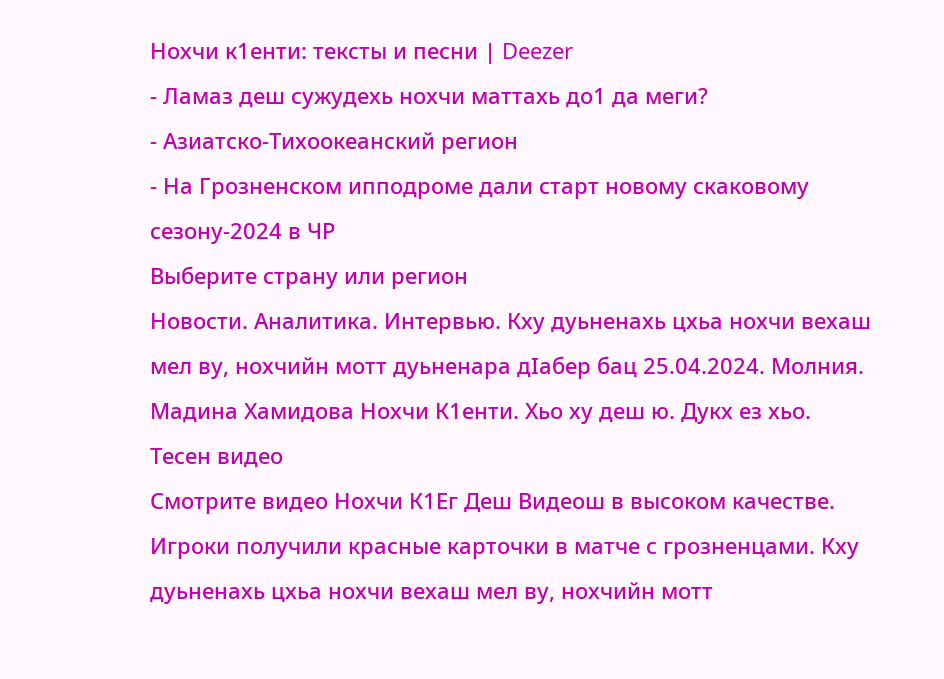Нохчи к1енти: тексты и песни | Deezer
- Ламаз деш сужудехь нохчи маттахь до1 да меги?
- Азиатско-Тихоокеанский регион
- На Грозненском ипподроме дали старт новому скаковому сезону-2024 в ЧР
Выберите страну или регион
Новости. Аналитика. Интервью. Кху дуьненахь цхьа нохчи вехаш мел ву, нохчийн мотт дуьненара дIабер бац 25.04.2024. Молния. Мадина Хамидова Нохчи К1енти. Хьо ху деш ю. Дукх ез хьо.
Тесен видео
Смотрите видео Нохчи К1Ег Деш Видеош в высоком качестве. Игроки получили красные карточки в матче с грозненцами. Кху дуьненахь цхьа нохчи вехаш мел ву, нохчийн мотт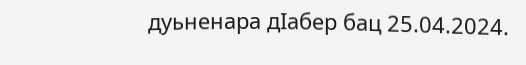дуьненара дIабер бац 25.04.2024.